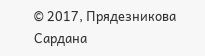© 2017, Прядезникова Сардана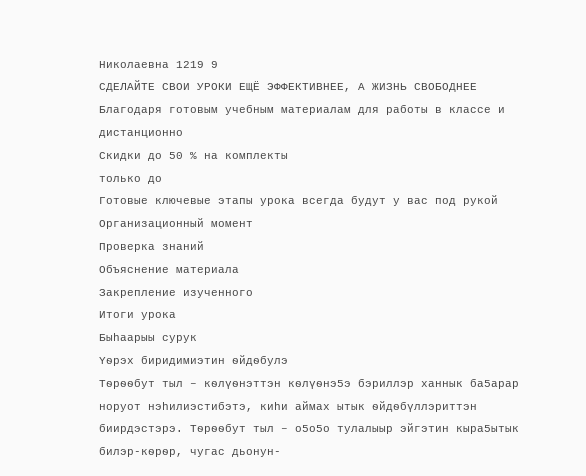Николаевна 1219 9
СДЕЛАЙТЕ СВОИ УРОКИ ЕЩЁ ЭФФЕКТИВНЕЕ, А ЖИЗНЬ СВОБОДНЕЕ
Благодаря готовым учебным материалам для работы в классе и дистанционно
Скидки до 50 % на комплекты
только до
Готовые ключевые этапы урока всегда будут у вас под рукой
Организационный момент
Проверка знаний
Объяснение материала
Закрепление изученного
Итоги урока
Быһаарыы сурук
Үѳрэх биридимиэтин ѳйдѳбулэ
Тѳрѳѳбут тыл – кѳлүѳнэттэн кѳлүѳнэ5э бэриллэр ханнык ба5арар норуот нэһилиэстибэтэ, киһи аймах ытык ѳйдѳбүллэриттэн биирдэстэрэ. Тѳрѳѳбут тыл – о5о5о тулалыыр эйгэтин кыра5ытык билэр-кѳрѳр, чугас дьонун-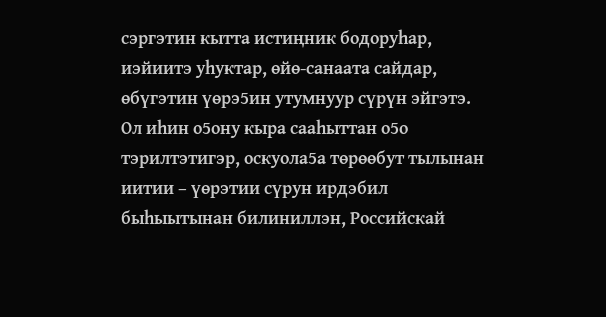сэргэтин кытта истиңник бодоруһар, иэйиитэ уһуктар, ѳйѳ-санаата сайдар, ѳбүгэтин үѳрэ5ин утумнуур сүрүн эйгэтэ.
Ол иһин о5ону кыра сааһыттан о5о тэрилтэтигэр, оскуола5а тѳрѳѳбут тылынан иитии – үѳрэтии сүрун ирдэбил быһыытынан билиниллэн, Российскай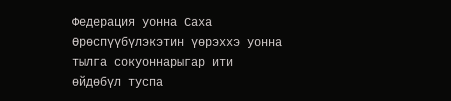Федерация уонна Саха Өрѳспүүбүлэкэтин үѳрэххэ уонна тылга сокуоннарыгар ити ѳйдѳбүл туспа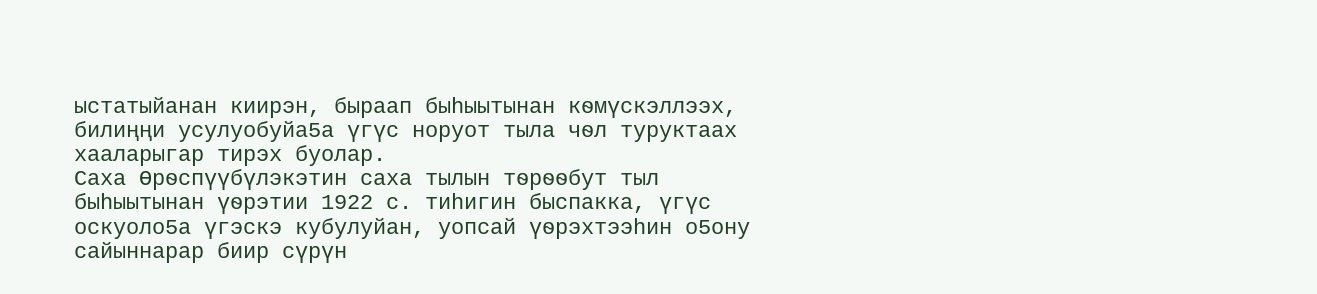ыстатыйанан киирэн, быраап быһыытынан кѳмүскэллээх, билиңңи усулуобуйа5а үгүс норуот тыла чѳл туруктаах хааларыгар тирэх буолар.
Саха Өрѳспүүбүлэкэтин саха тылын тѳрѳѳбут тыл быһыытынан үѳрэтии 1922 с. тиһигин быспакка, үгүс оскуоло5а үгэскэ кубулуйан, уопсай үѳрэхтээһин о5ону сайыннарар биир сүрүн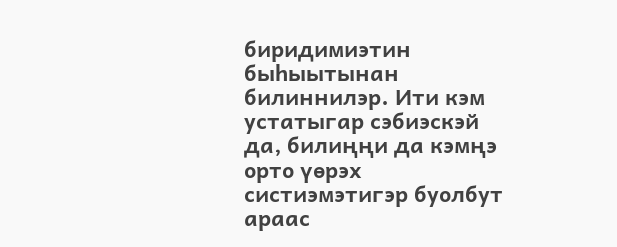биридимиэтин быһыытынан билиннилэр. Ити кэм устатыгар сэбиэскэй да, билиңңи да кэмңэ орто үѳрэх систиэмэтигэр буолбут араас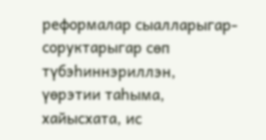реформалар сыалларыгар-соруктарыгар сѳп түбэһиннэриллэн, үѳрэтии таһыма, хайысхата, ис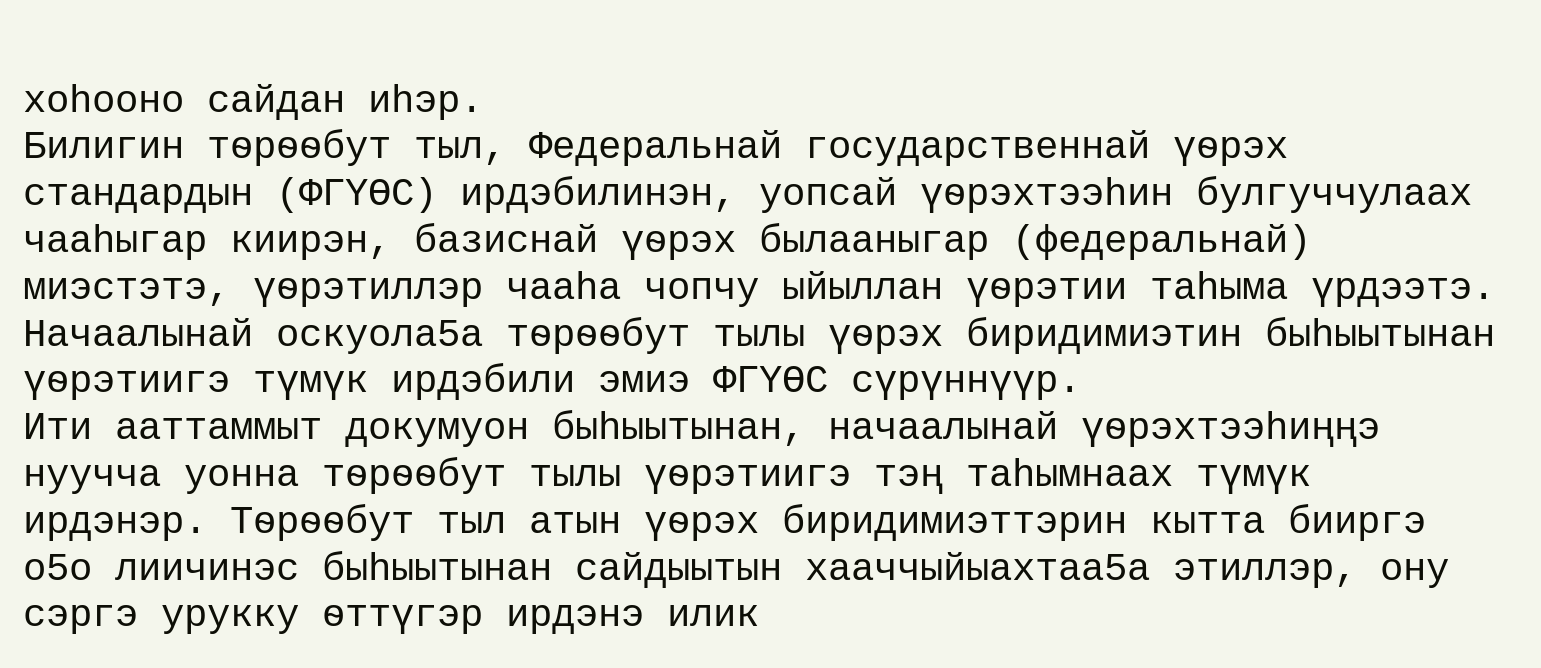хоһооно сайдан иһэр.
Билигин тѳрѳѳбут тыл, Федеральнай государственнай үѳрэх стандардын (ФГҮӨС) ирдэбилинэн, уопсай үѳрэхтээһин булгуччулаах чааһыгар киирэн, базиснай үѳрэх былааныгар (федеральнай) миэстэтэ, үѳрэтиллэр чааһа чопчу ыйыллан үѳрэтии таһыма үрдээтэ. Начаалынай оскуола5а тѳрѳѳбут тылы үѳрэх биридимиэтин быһыытынан үѳрэтиигэ түмүк ирдэбили эмиэ ФГҮӨС сүрүннүүр.
Ити ааттаммыт докумуон быһыытынан, начаалынай үѳрэхтээһиңңэ нуучча уонна тѳрѳѳбут тылы үѳрэтиигэ тэң таһымнаах түмүк ирдэнэр. Тѳрѳѳбут тыл атын үѳрэх биридимиэттэрин кытта бииргэ о5о лиичинэс быһыытынан сайдыытын хааччыйыахтаа5а этиллэр, ону сэргэ урукку ѳттүгэр ирдэнэ илик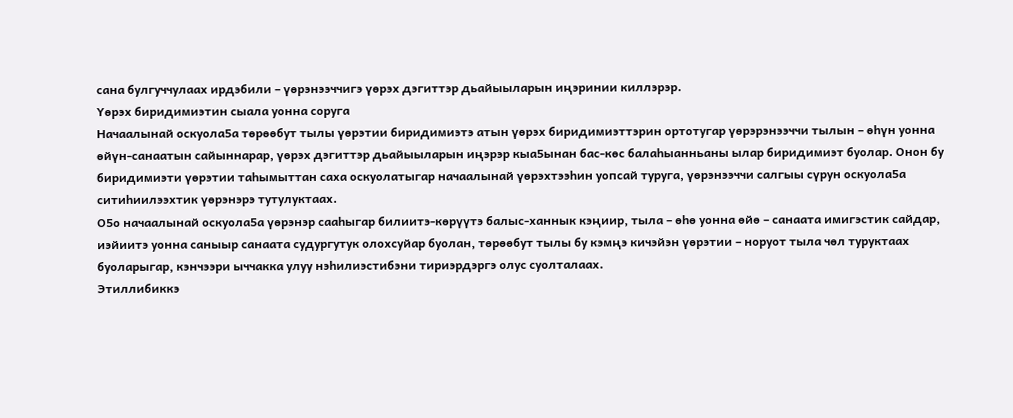сана булгуччулаах ирдэбили – үѳрэнээччигэ үѳрэх дэгиттэр дьайыыларын иңэринии киллэрэр.
Үѳрэх биридимиэтин сыала уонна соруга
Начаалынай оскуола5а тѳрѳѳбут тылы үѳрэтии биридимиэтэ атын үѳрэх биридимиэттэрин ортотугар үѳрэрэнээччи тылын – ѳһүн уонна ѳйүн-санаатын сайыннарар, үѳрэх дэгиттэр дьайыыларын иңэрэр кыа5ынан бас-кѳс балаһыанньаны ылар биридимиэт буолар. Онон бу биридимиэти үѳрэтии таһымыттан саха оскуолатыгар начаалынай үѳрэхтээһин уопсай туруга, үѳрэнээччи салгыы сүрун оскуола5а ситиһиилээхтик үѳрэнэрэ тутулуктаах.
О5о начаалынай оскуола5а үѳрэнэр сааһыгар билиитэ-кѳрүүтэ балыс-ханнык кэңиир, тыла – ѳһѳ уонна ѳйѳ – санаата имигэстик сайдар, иэйиитэ уонна саныыр санаата судургутук олохсуйар буолан, тѳрѳѳбут тылы бу кэмңэ кичэйэн үѳрэтии – норуот тыла чѳл туруктаах буоларыгар, кэнчээри ыччакка улуу нэһилиэстибэни тириэрдэргэ олус суолталаах.
Этиллибиккэ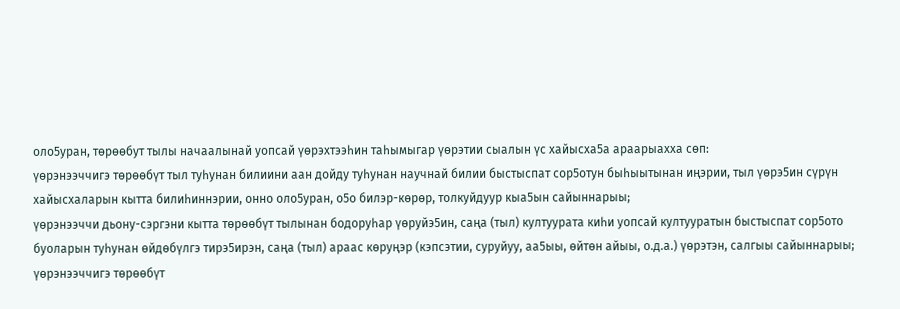оло5уран, тѳрѳѳбут тылы начаалынай уопсай үѳрэхтээһин таһымыгар үѳрэтии сыалын үс хайысха5а араарыахха сѳп:
үѳрэнээччигэ тѳрѳѳбүт тыл туһунан билиини аан дойду туһунан научнай билии быстыспат сор5отун быһыытынан иңэрии, тыл үѳрэ5ин сүрүн хайысхаларын кытта билиһиннэрии, онно оло5уран, о5о билэр-кѳрѳр, толкуйдуур кыа5ын сайыннарыы;
үѳрэнээччи дьону-сэргэни кытта тѳрѳѳбүт тылынан бодоруһар үѳруйэ5ин, саңа (тыл) култуурата киһи уопсай култууратын быстыспат сор5ото буоларын туһунан ѳйдѳбүлгэ тирэ5ирэн, саңа (тыл) араас кѳруңэр (кэпсэтии, суруйуу, аа5ыы, ѳйтѳн айыы, о.д.а.) үѳрэтэн, салгыы сайыннарыы;
үѳрэнээччигэ тѳрѳѳбүт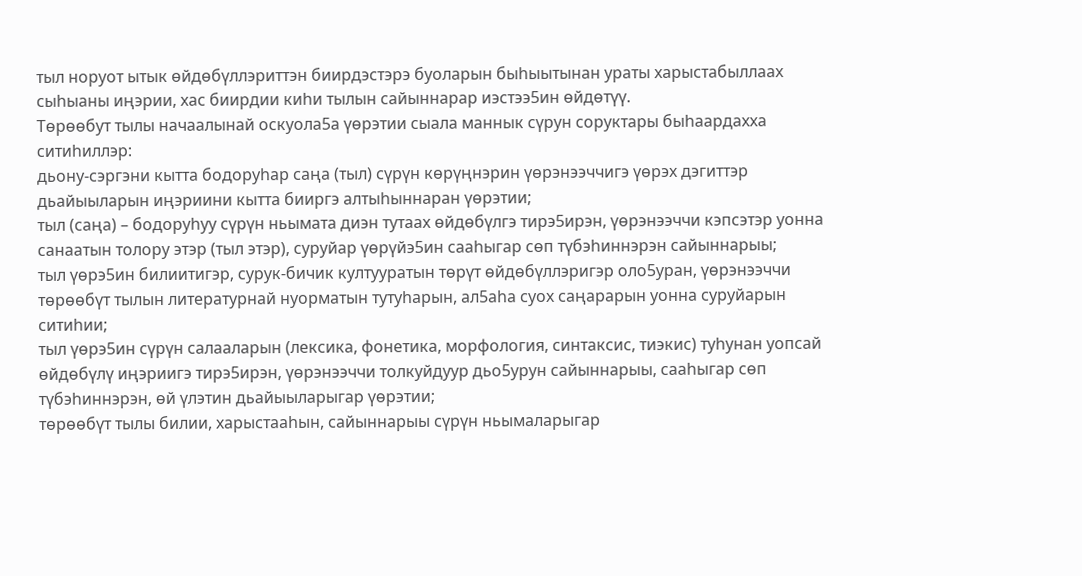тыл норуот ытык ѳйдѳбүллэриттэн биирдэстэрэ буоларын быһыытынан ураты харыстабыллаах сыһыаны иңэрии, хас биирдии киһи тылын сайыннарар иэстээ5ин ѳйдѳтүү.
Тѳрѳѳбут тылы начаалынай оскуола5а үѳрэтии сыала маннык сүрун соруктары быһаардахха ситиһиллэр:
дьону-сэргэни кытта бодоруһар саңа (тыл) сүрүн кѳрүңнэрин үѳрэнээччигэ үѳрэх дэгиттэр дьайыыларын иңэриини кытта бииргэ алтыһыннаран үѳрэтии;
тыл (саңа) – бодоруһуу сүрүн ньымата диэн тутаах ѳйдѳбүлгэ тирэ5ирэн, үѳрэнээччи кэпсэтэр уонна санаатын толору этэр (тыл этэр), суруйар үѳрүйэ5ин сааһыгар сѳп түбэһиннэрэн сайыннарыы;
тыл үѳрэ5ин билиитигэр, сурук-бичик култууратын тѳрүт ѳйдѳбүллэригэр оло5уран, үѳрэнээччи тѳрѳѳбүт тылын литературнай нуорматын тутуһарын, ал5аһа суох саңарарын уонна суруйарын ситиһии;
тыл үѳрэ5ин сүрүн салааларын (лексика, фонетика, морфология, синтаксис, тиэкис) туһунан уопсай ѳйдѳбүлү иңэриигэ тирэ5ирэн, үѳрэнээччи толкуйдуур дьо5урун сайыннарыы, сааһыгар сѳп түбэһиннэрэн, ѳй үлэтин дьайыыларыгар үѳрэтии;
тѳрѳѳбүт тылы билии, харыстааһын, сайыннарыы сүрүн ньымаларыгар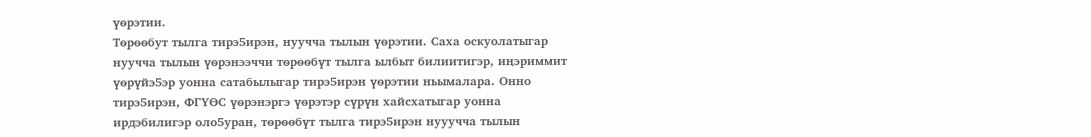үѳрэтии.
Тѳрѳѳбут тылга тирэ5ирэн, нуучча тылын үѳрэтии. Саха оскуолатыгар нуучча тылын үѳрэнээччи тѳрѳѳбүт тылга ылбыт билиитигэр, иңэриммит үѳрүйэ5эр уонна сатабылыгар тирэ5ирэн үѳрэтии ньымалара. Онно тирэ5ирэн, ФГҮӨС үѳрэнэргэ үѳрэтэр сүрүн хайсхатыгар уонна ирдэбилигэр оло5уран, тѳрѳѳбүт тылга тирэ5ирэн нууучча тылын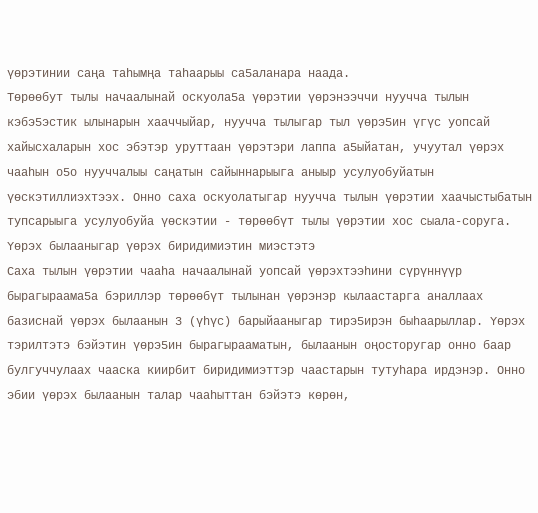үѳрэтинии саңа таһымңа таһаарыы са5аланара наада.
Тѳрѳѳбут тылы начаалынай оскуола5а үѳрэтии үѳрэнээччи нуучча тылын кэбэ5эстик ылынарын хааччыйар, нуучча тылыгар тыл үѳрэ5ин үгүс уопсай хайысхаларын хос эбэтэр уруттаан үѳрэтэри лаппа а5ыйатан, учуутал үѳрэх чааһын о5о нууччалыы саңатын сайыннарыыга аныыр усулуобуйатын үѳскэтиллиэхтээх. Онно саха оскуолатыгар нуучча тылын үѳрэтии хаачыстыбатын тупсарыыга усулуобуйа үѳскэтии - тѳрѳѳбүт тылы үѳрэтии хос сыала-соруга.
Үѳрэх былааныгар үѳрэх биридимиэтин миэстэтэ
Саха тылын үѳрэтии чааһа начаалынай уопсай үѳрэхтээһини сүрүннүүр бырагыраама5а бэриллэр тѳрѳѳбүт тылынан үѳрэнэр кылаастарга аналлаах базиснай үѳрэх былаанын 3 (үһүс) барыйааныгар тирэ5ирэн быһаарыллар. Үѳрэх тэрилтэтэ бэйэтин үѳрэ5ин бырагырааматын, былаанын оңосторугар онно баар булгуччулаах чааска киирбит биридимиэттэр чаастарын тутуһара ирдэнэр. Онно эбии үѳрэх былаанын талар чааһыттан бэйэтэ кѳрѳн,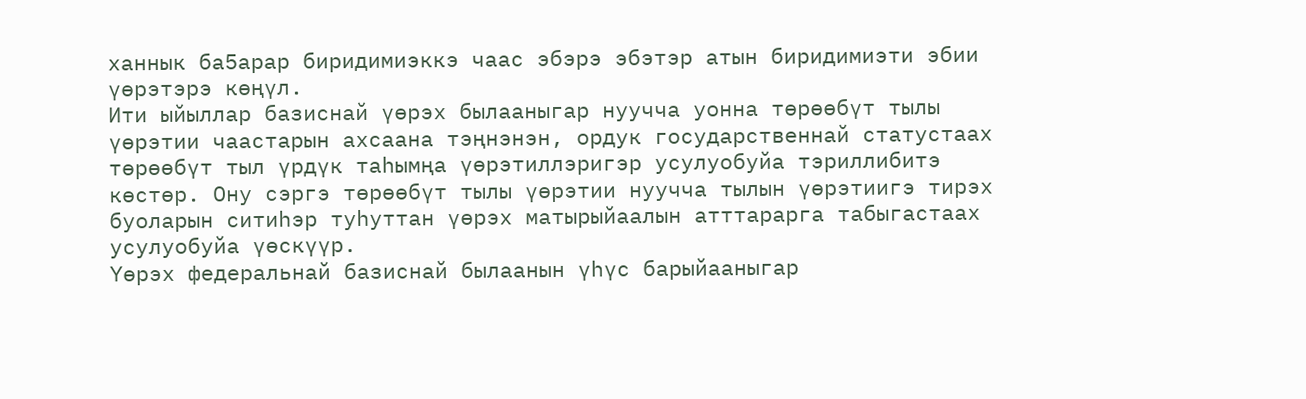ханнык ба5арар биридимиэккэ чаас эбэрэ эбэтэр атын биридимиэти эбии үѳрэтэрэ кѳңүл.
Ити ыйыллар базиснай үѳрэх былааныгар нуучча уонна тѳрѳѳбүт тылы үѳрэтии чаастарын ахсаана тэңнэнэн, ордук государственнай статустаах тѳрѳѳбүт тыл үрдүк таһымңа үѳрэтиллэригэр усулуобуйа тэриллибитэ кѳстѳр. Ону сэргэ тѳрѳѳбүт тылы үѳрэтии нуучча тылын үѳрэтиигэ тирэх буоларын ситиһэр туһуттан үѳрэх матырыйаалын атттарарга табыгастаах усулуобуйа үѳскүүр.
Үѳрэх федеральнай базиснай былаанын үһүс барыйааныгар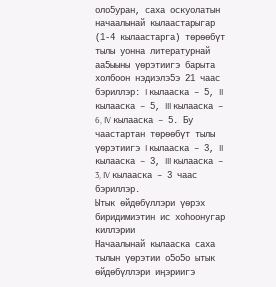оло5уран, саха оскуолатын начаалынай кылаастарыгар (1-4 кылаастарга) тѳрѳѳбүт тылы уонна литературнай аа5ыыны үѳрэтиигэ барыта холбоон нэдиэлэ5э 21 чаас бэриллэр: I кылааска – 5, II кылааска – 5, III кылааска – 6, IV кылааска – 5. Бу чаастартан тѳрѳѳбүт тылы үѳрэтиигэ I кылааска – 3, II кылааска – 3, III кылааска – 3, IV кылааска – 3 чаас бэриллэр.
Ытык ѳйдѳбүллэри үѳрэх биридимиэтин ис хоһоонугар киллэрии
Начаалынай кылааска саха тылын үѳрэтии о5о5о ытык ѳйдѳбүллэри иңэриигэ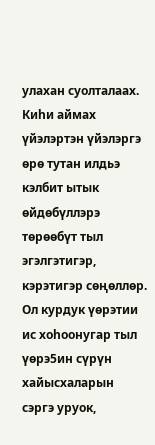улахан суолталаах. Киһи аймах үйэлэртэн үйэлэргэ ѳрѳ тутан илдьэ кэлбит ытык ѳйдѳбүллэрэ тѳрѳѳбүт тыл эгэлгэтигэр, кэрэтигэр сѳңѳллѳр. Ол курдук үѳрэтии ис хоһоонугар тыл үѳрэ5ин сүрүн хайысхаларын сэргэ уруок,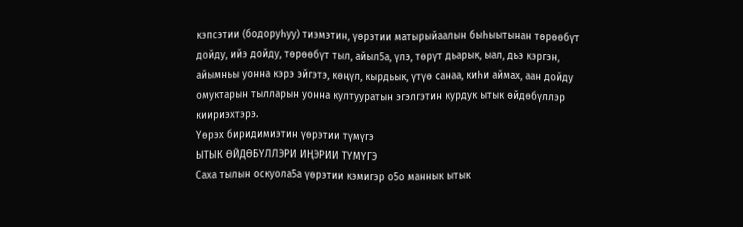кэпсэтии (бодоруһуу) тиэмэтин, үѳрэтии матырыйаалын быһыытынан тѳрѳѳбүт дойду, ийэ дойду, тѳрѳѳбүт тыл, айыл5а, үлэ, тѳрүт дьарык, ыал, дьэ кэргэн, айымньы уонна кэрэ эйгэтэ, кѳңүл, кырдьык, үтүѳ санаа, киһи аймах, аан дойду омуктарын тылларын уонна култууратын эгэлгэтин курдук ытык ѳйдѳбүллэр киириэхтэрэ.
Үѳрэх биридимиэтин үѳрэтии түмүгэ
ЫТЫК ӨЙДӨБҮЛЛЭРИ ИҢЭРИИ ТҮМҮГЭ
Саха тылын оскуола5а үѳрэтии кэмигэр о5о маннык ытык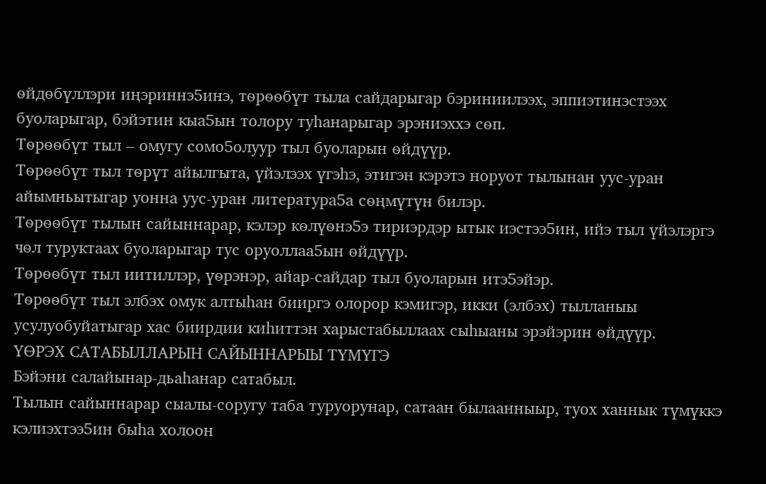ѳйдѳбүллэри иңэриннэ5инэ, тѳрѳѳбүт тыла сайдарыгар бэриниилээх, эппиэтинэстээх буоларыгар, бэйэтин кыа5ын толору туһанарыгар эрэниэххэ сѳп.
Тѳрѳѳбүт тыл – омугу сомо5олуур тыл буоларын ѳйдүүр.
Тѳрѳѳбүт тыл тѳрүт айылгыта, үйэлээх үгэһэ, этигэн кэрэтэ норуот тылынан уус-уран айымньытыгар уонна уус-уран литература5а сѳңмүтүн билэр.
Тѳрѳѳбүт тылын сайыннарар, кэлэр кѳлүѳнэ5э тириэрдэр ытык иэстээ5ин, ийэ тыл үйэлэргэ чѳл туруктаах буоларыгар тус оруоллаа5ын ѳйдүүр.
Тѳрѳѳбүт тыл иитиллэр, үѳрэнэр, айар-сайдар тыл буоларын итэ5эйэр.
Тѳрѳѳбүт тыл элбэх омук алтыһан бииргэ олорор кэмигэр, икки (элбэх) тылланыы усулуобуйатыгар хас биирдии киһиттэн харыстабыллаах сыһыаны эрэйэрин ѳйдүүр.
ҮӨРЭХ САТАБЫЛЛАРЫН САЙЫННАРЫЫ ТҮМҮГЭ
Бэйэни салайынар-дьаһанар сатабыл.
Тылын сайыннарар сыалы-соругу таба туруорунар, сатаан былаанныыр, туох ханнык түмүккэ кэлиэхтээ5ин быһа холоон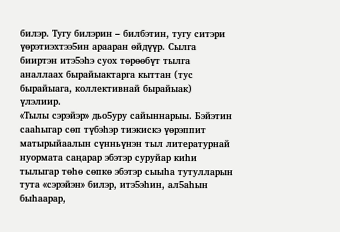билэр. Тугу билэрин – билбэтин, тугу ситэри үѳрэтиэхтээ5ин арааран ѳйдүүр. Сылга бииртэн итэ5эһэ суох тѳрѳѳбүт тылга аналлаах бырайыактарга кыттан (тус бырайыага, коллективнай бырайыак) үлэлиир.
«Тылы сэрэйэр» дьо5уру сайыннарыы. Бэйэтин сааһыгар сѳп түбэһэр тиэкискэ үѳрэппит матырыйаалын сүнньүнэн тыл литературнай нуормата саңарар эбэтэр суруйар киһи тылыгар тѳһѳ сѳпкѳ эбэтэр сыыһа тутулларын тута «сэрэйэн» билэр, итэ5эһин, ал5аһын быһаарар,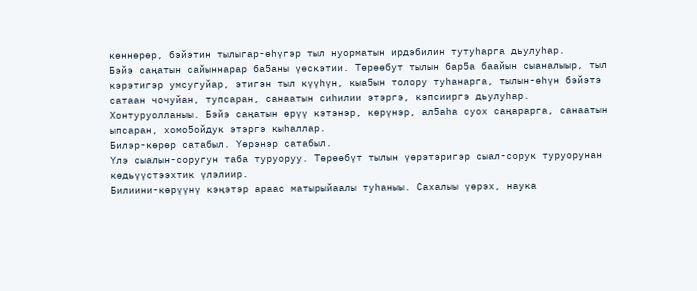кѳннѳрѳр, бэйэтин тылыгар-ѳһүгэр тыл нуорматын ирдэбилин тутуһарга дьулуһар.
Бэйэ саңатын сайыннарар ба5аны үѳскэтии. Тѳрѳѳбут тылын бар5а баайын сыаналыыр, тыл кэрэтигэр умсугуйар, этигэн тыл күүһүн, кыа5ын толору туһанарга, тылын-ѳһүн бэйэтэ сатаан чочуйан, тупсаран, санаатын сиһилии этэргэ, кэпсииргэ дьулуһар.
Хонтуруолланыы. Бэйэ саңатын ѳрүү кэтэнэр, кѳрүнэр, ал5аһа суох саңарарга, санаатын ыпсаран, хомо5ойдук этэргэ кыһаллар.
Билэр-кѳрѳр сатабыл. Үѳрэнэр сатабыл.
Үлэ сыалын-соругун таба туруоруу. Тѳрѳѳбүт тылын үѳрэтэригэр сыал-сорук туруорунан кѳдьүүстээхтик үлэлиир.
Билиини-кѳрүүнү кэңэтэр араас матырыйаалы туһаныы. Сахалыы үѳрэх, наука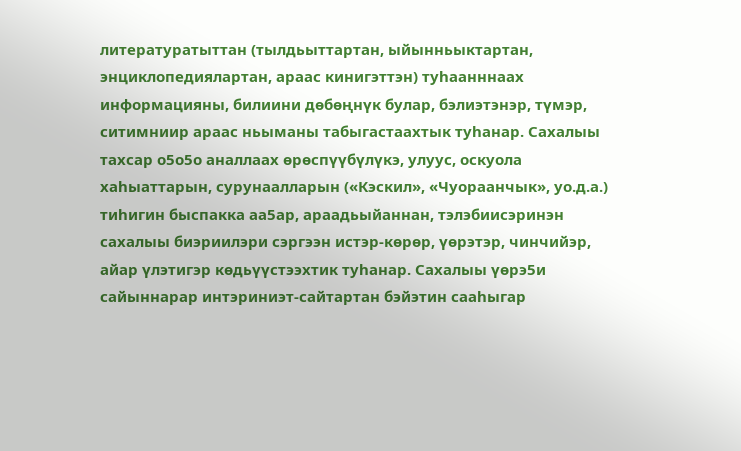литературатыттан (тылдьыттартан, ыйынньыктартан, энциклопедиялартан, араас кинигэттэн) туһаанннаах информацияны, билиини дѳбѳңнүк булар, бэлиэтэнэр, түмэр, ситимниир араас ньыманы табыгастаахтык туһанар. Сахалыы тахсар о5о5о аналлаах ѳрѳспүүбүлүкэ, улуус, оскуола хаһыаттарын, сурунаалларын («Кэскил», «Чуораанчык», уо.д.а.) тиһигин быспакка аа5ар, араадьыйаннан, тэлэбиисэринэн сахалыы биэриилэри сэргээн истэр-кѳрѳр, үѳрэтэр, чинчийэр, айар үлэтигэр кѳдьүүстээхтик туһанар. Сахалыы үѳрэ5и сайыннарар интэриниэт-сайтартан бэйэтин сааһыгар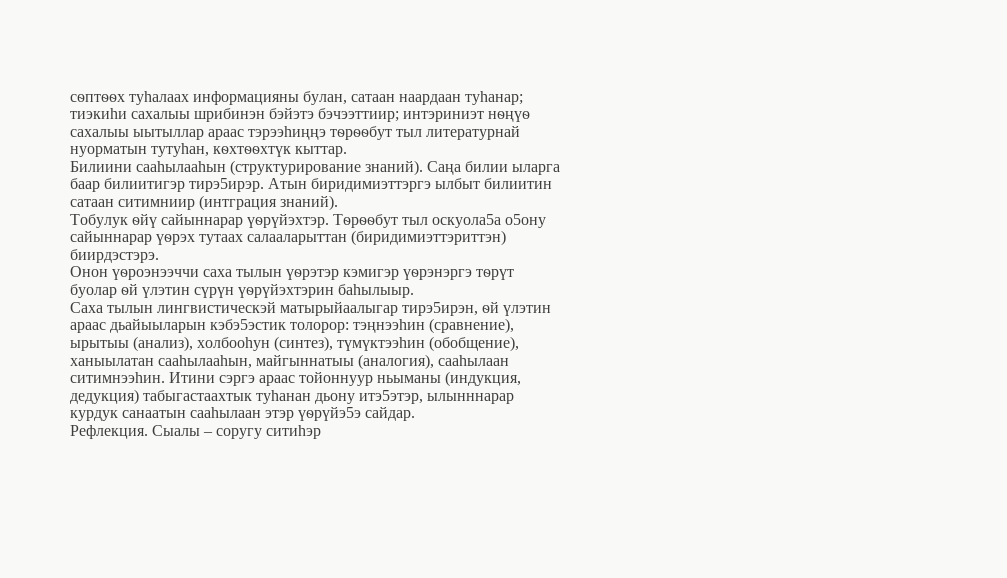сѳптѳѳх туһалаах информацияны булан, сатаан наардаан туһанар; тиэкиһи сахалыы шрибинэн бэйэтэ бэчээттиир; интэриниэт нѳңүѳ сахалыы ыытыллар араас тэрээһиңңэ тѳрѳѳбут тыл литературнай нуорматын тутуһан, кѳхтѳѳхтүк кыттар.
Билиини сааһылааһын (структурирование знаний). Саңа билии ыларга баар билиитигэр тирэ5ирэр. Атын биридимиэттэргэ ылбыт билиитин сатаан ситимниир (интграция знаний).
Тобулук ѳйү сайыннарар үѳрүйэхтэр. Тѳрѳѳбут тыл оскуола5а о5ону сайыннарар үѳрэх тутаах салааларыттан (биридимиэттэриттэн) биирдэстэрэ.
Онон үѳроэнээччи саха тылын үѳрэтэр кэмигэр үѳрэнэргэ тѳрүт буолар ѳй үлэтин сүрүн үѳрүйэхтэрин баһылыыр.
Саха тылын лингвистическэй матырыйаалыгар тирэ5ирэн, ѳй үлэтин араас дьайыыларын кэбэ5эстик толорор: тэңнээһин (сравнение), ырытыы (анализ), холбооһун (синтез), түмүктээһин (обобщение), ханыылатан сааһылааһын, майгыннатыы (аналогия), сааһылаан ситимнээһин. Итини сэргэ араас тойоннуур ньыманы (индукция, дедукция) табыгастаахтык туһанан дьону итэ5этэр, ылынннарар курдук санаатын сааһылаан этэр үѳрүйэ5э сайдар.
Рефлекция. Сыалы – соругу ситиһэр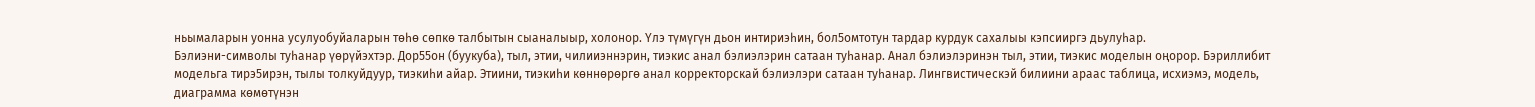ньымаларын уонна усулуобуйаларын тѳһѳ сѳпкѳ талбытын сыаналыыр, холонор. Үлэ түмүгүн дьон интириэһин, бол5омтотун тардар курдук сахалыы кэпсииргэ дьулуһар.
Бэлиэни-символы туһанар үѳрүйэхтэр. Дор55он (буукуба), тыл, этии, чилииэннэрин, тиэкис анал бэлиэлэрин сатаан туһанар. Анал бэлиэлэринэн тыл, этии, тиэкис моделын оңорор. Бэриллибит модельга тирэ5ирэн, тылы толкуйдуур, тиэкиһи айар. Этиини, тиэкиһи кѳннѳрѳргѳ анал корректорскай бэлиэлэри сатаан туһанар. Лингвистическэй билиини араас таблица, исхиэмэ, модель, диаграмма кѳмѳтүнэн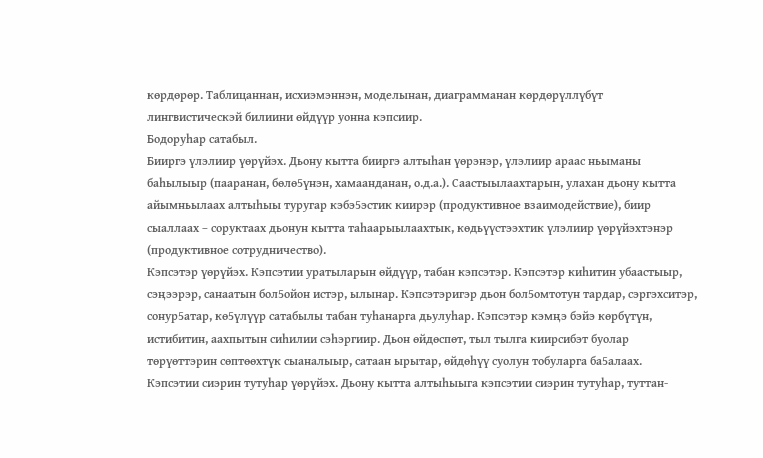кѳрдѳрѳр. Таблицаннан, исхиэмэннэн, моделынан, диаграмманан кѳрдѳрүллүбүт лингвистическэй билиини ѳйдүүр уонна кэпсиир.
Бодоруһар сатабыл.
Бииргэ үлэлиир үѳрүйэх. Дьону кытта бииргэ алтыһан үѳрэнэр, үлэлиир араас ньыманы баһылыыр (пааранан, бѳлѳ5үнэн, хамаанданан, о.д.а.). Саастыылаахтарын, улахан дьону кытта айымньылаах алтыһыы туругар кэбэ5эстик киирэр (продуктивное взаимодействие), биир сыаллаах – соруктаах дьонун кытта таһаарыылаахтык, кѳдьүүстээхтик үлэлиир үѳрүйэхтэнэр (продуктивное сотрудничество).
Кэпсэтэр үѳрүйэх. Кэпсэтии уратыларын ѳйдүүр, табан кэпсэтэр. Кэпсэтэр киһитин убаастыыр, сэңээрэр, санаатын бол5ойон истэр, ылынар. Кэпсэтэригэр дьон бол5омтотун тардар, сэргэхситэр, сонур5атар, кѳ5үлүүр сатабылы табан туһанарга дьулуһар. Кэпсэтэр кэмңэ бэйэ кѳрбүтүн, истибитин, аахпытын сиһилии сэһэргиир. Дьон ѳйдѳспѳт, тыл тылга киирсибэт буолар тѳрүѳттэрин сѳптѳѳхтүк сыаналыыр, сатаан ырытар, ѳйдѳһүү суолун тобуларга ба5алаах.
Кэпсэтии сиэрин тутуһар үѳрүйэх. Дьону кытта алтыһыыга кэпсэтии сиэрин тутуһар, туттан-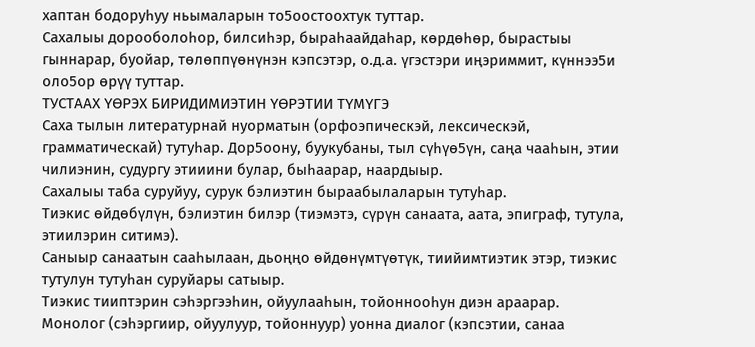хаптан бодоруһуу ньымаларын то5оостоохтук туттар.
Сахалыы дорооболоһор, билсиһэр, быраһаайдаһар, кѳрдѳһѳр, бырастыы гыннарар, буойар, тѳлѳппүѳнүнэн кэпсэтэр, о.д.а. үгэстэри иңэриммит, күннээ5и оло5ор ѳрүү туттар.
ТУСТААХ ҮӨРЭХ БИРИДИМИЭТИН ҮӨРЭТИИ ТҮМҮГЭ
Саха тылын литературнай нуорматын (орфоэпическэй, лексическэй, грамматическай) тутуһар. Дор5оону, буукубаны, тыл сүһүѳ5үн, саңа чааһын, этии чилиэнин, судургу этииини булар, быһаарар, наардыыр.
Сахалыы таба суруйуу, сурук бэлиэтин быраабылаларын тутуһар.
Тиэкис ѳйдѳбүлүн, бэлиэтин билэр (тиэмэтэ, сүрүн санаата, аата, эпиграф, тутула, этиилэрин ситимэ).
Саныыр санаатын сааһылаан, дьоңңо ѳйдѳнүмтүѳтүк, тиийимтиэтик этэр, тиэкис тутулун тутуһан суруйары сатыыр.
Тиэкис тииптэрин сэһэргээһин, ойуулааһын, тойоннооһун диэн араарар.
Монолог (сэһэргиир, ойуулуур, тойоннуур) уонна диалог (кэпсэтии, санаа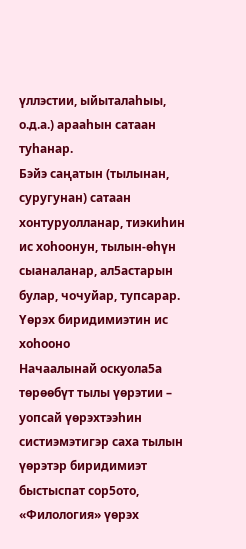үллэстии, ыйыталаһыы, о.д.а.) арааһын сатаан туһанар.
Бэйэ саңатын (тылынан, суругунан) сатаан хонтуруолланар, тиэкиһин ис хоһоонун, тылын-ѳһүн сыаналанар, ал5астарын булар, чочуйар, тупсарар.
Үѳрэх биридимиэтин ис хоһооно
Начаалынай оскуола5а тѳрѳѳбүт тылы үѳрэтии – уопсай үѳрэхтээһин систиэмэтигэр саха тылын үѳрэтэр биридимиэт быстыспат сор5ото, «Филология» үѳрэх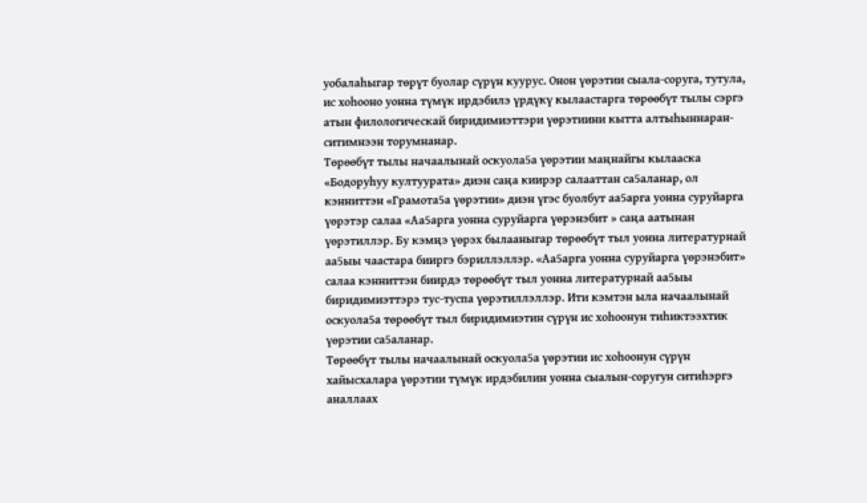уобалаһыгар тѳрүт буолар сүрүн куурус. Онон үѳрэтии сыала-соруга, тутула, ис хоһооно уонна түмүк ирдэбилэ үрдүкү кылаастарга тѳрѳѳбүт тылы сэргэ атын филологическай биридимиэттэри үѳрэтиини кытта алтыһыннаран-ситимнээн торумнанар.
Тѳрѳѳбүт тылы начаалынай оскуола5а үѳрэтии маңнайгы кылааска «Бодоруһуу култуурата» диэн саңа киирэр салааттан са5аланар, ол кэнниттэн «Грамота5а үѳрэтии» диэн үгэс буолбут аа5арга уонна суруйарга үѳрэтэр салаа «Аа5арга уонна суруйарга үѳрэнэбит » саңа аатынан үѳрэтиллэр. Бу кэмңэ үѳрэх былааныгар тѳрѳѳбүт тыл уонна литературнай аа5ыы чаастара бииргэ бэриллэллэр. «Аа5арга уонна суруйарга үѳрэнэбит» салаа кэнниттэн биирдэ тѳрѳѳбүт тыл уонна литературнай аа5ыы биридимиэттэрэ тус-туспа үѳрэтиллэллэр. Ити кэмтэн ыла начаалынай оскуола5а тѳрѳѳбүт тыл биридимиэтин сүрүн ис хоһоонун тиһиктээхтик үѳрэтии са5аланар.
Тѳрѳѳбүт тылы начаалынай оскуола5а үѳрэтии ис хоһоонун сүрүн хайысхалара үѳрэтии түмүк ирдэбилин уонна сыалын-соругун ситиһэргэ аналлаах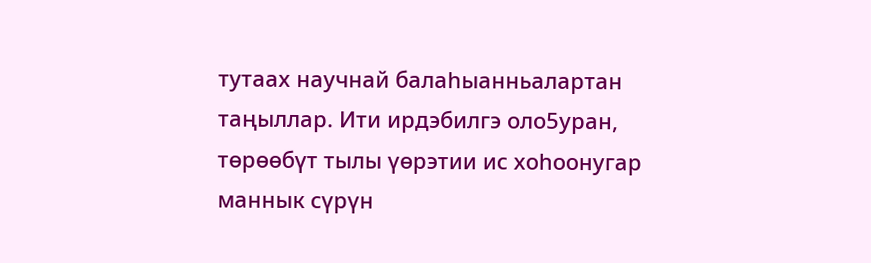тутаах научнай балаһыанньалартан таңыллар. Ити ирдэбилгэ оло5уран, тѳрѳѳбүт тылы үѳрэтии ис хоһоонугар маннык сүрүн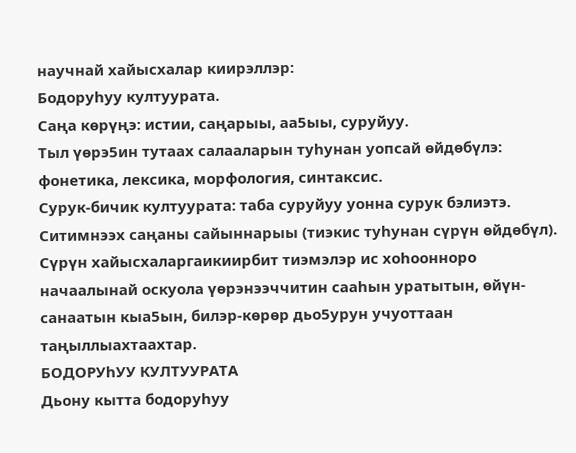научнай хайысхалар киирэллэр:
Бодоруһуу култуурата.
Саңа кѳрүңэ: истии, саңарыы, аа5ыы, суруйуу.
Тыл үѳрэ5ин тутаах салааларын туһунан уопсай ѳйдѳбүлэ: фонетика, лексика, морфология, синтаксис.
Сурук-бичик култуурата: таба суруйуу уонна сурук бэлиэтэ.
Ситимнээх саңаны сайыннарыы (тиэкис туһунан сүрүн ѳйдѳбүл).
Сүрүн хайысхаларгаикиирбит тиэмэлэр ис хоһоонноро начаалынай оскуола үѳрэнээччитин сааһын уратытын, ѳйүн-санаатын кыа5ын, билэр-кѳрѳр дьо5урун учуоттаан таңыллыахтаахтар.
БОДОРУһУУ КУЛТУУРАТА
Дьону кытта бодоруһуу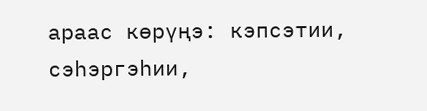араас кѳрүңэ: кэпсэтии, сэһэргэһии,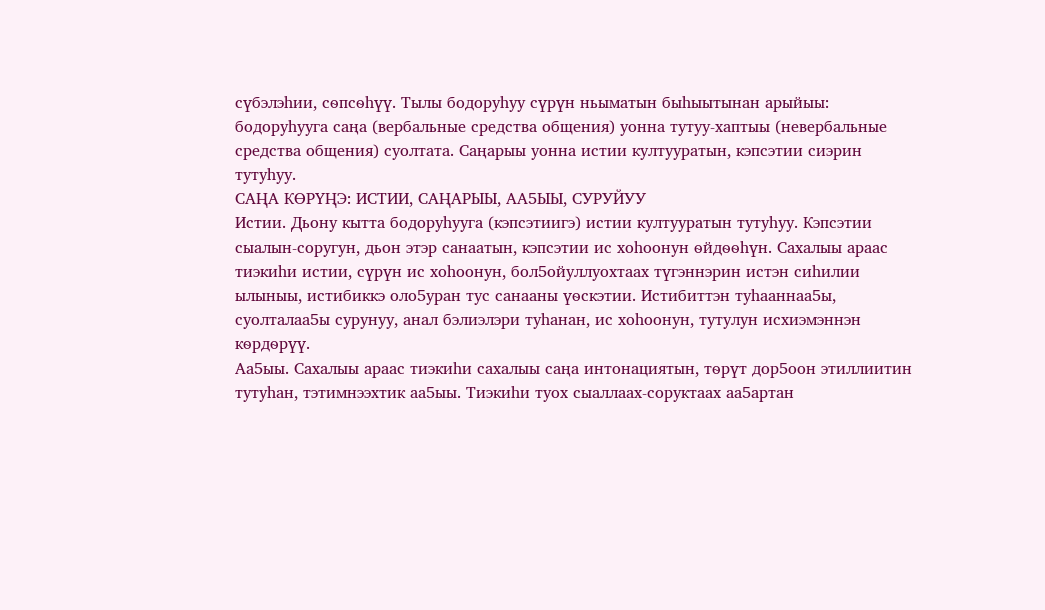сүбэлэһии, сѳпсѳһүү. Тылы бодоруһуу сүрүн ньыматын быһыытынан арыйыы: бодоруһууга саңа (вербальные средства общения) уонна тутуу-хаптыы (невербальные средства общения) суолтата. Саңарыы уонна истии култууратын, кэпсэтии сиэрин тутуһуу.
САҢА КӨРҮҢЭ: ИСТИИ, САҢАРЫЫ, АА5ЫЫ, СУРУЙУУ
Истии. Дьону кытта бодоруһууга (кэпсэтиигэ) истии култууратын тутуһуу. Кэпсэтии сыалын-соругун, дьон этэр санаатын, кэпсэтии ис хоһоонун ѳйдѳѳһүн. Сахалыы араас тиэкиһи истии, сүрүн ис хоһоонун, бол5ойуллуохтаах түгэннэрин истэн сиһилии ылыныы, истибиккэ оло5уран тус санааны үѳскэтии. Истибиттэн туһааннаа5ы, суолталаа5ы сурунуу, анал бэлиэлэри туһанан, ис хоһоонун, тутулун исхиэмэннэн кѳрдѳрүү.
Аа5ыы. Сахалыы араас тиэкиһи сахалыы саңа интонациятын, тѳрүт дор5оон этиллиитин тутуһан, тэтимнээхтик аа5ыы. Тиэкиһи туох сыаллаах-соруктаах аа5артан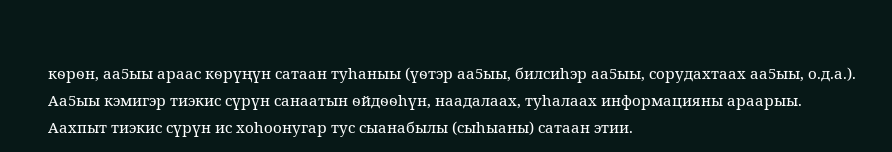кѳрѳн, аа5ыы араас кѳрүңүн сатаан туһаныы (үѳтэр аа5ыы, билсиһэр аа5ыы, сорудахтаах аа5ыы, о.д.а.). Аа5ыы кэмигэр тиэкис сүрүн санаатын ѳйдѳѳһүн, наадалаах, туһалаах информацияны араарыы. Аахпыт тиэкис сүрүн ис хоһоонугар тус сыанабылы (сыһыаны) сатаан этии.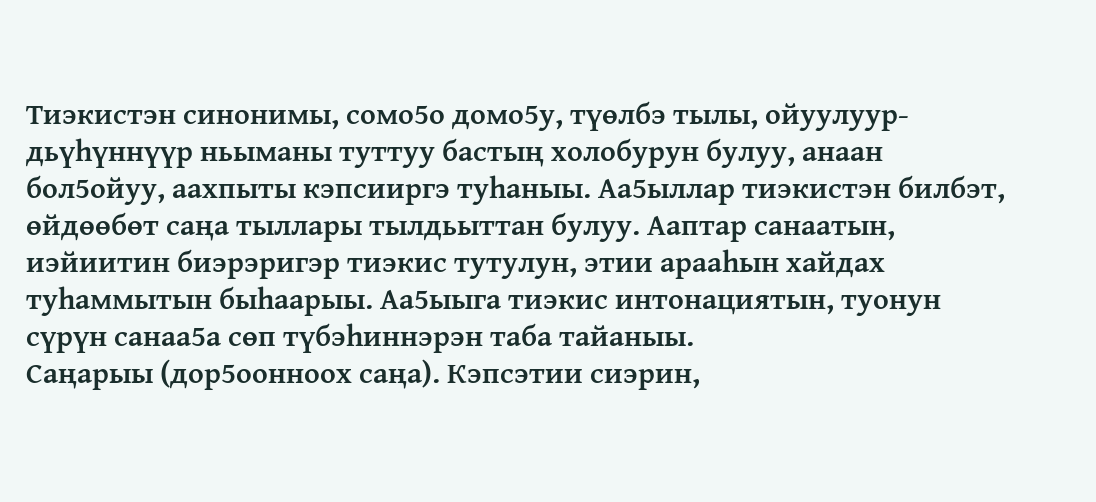Тиэкистэн синонимы, сомо5о домо5у, түѳлбэ тылы, ойуулуур-дьүһүннүүр ньыманы туттуу бастың холобурун булуу, анаан бол5ойуу, аахпыты кэпсииргэ туһаныы. Аа5ыллар тиэкистэн билбэт, ѳйдѳѳбѳт саңа тыллары тылдьыттан булуу. Ааптар санаатын, иэйиитин биэрэригэр тиэкис тутулун, этии арааһын хайдах туһаммытын быһаарыы. Аа5ыыга тиэкис интонациятын, туонун сүрүн санаа5а сѳп түбэһиннэрэн таба тайаныы.
Cаңарыы (дор5оонноох саңа). Кэпсэтии сиэрин,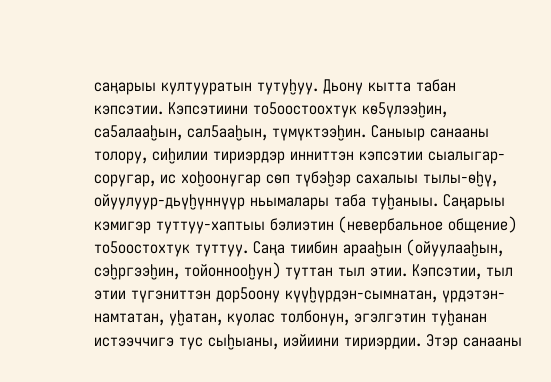саңарыы култууратын тутуḫуу. Дьону кытта табан кэпсэтии. Кэпсэтиини то5оостоохтук кѳ5үлээḫин, са5алааḫын, сал5ааḫын, түмүктээḫин. Саныыр санааны толору, сиḫилии тириэрдэр инниттэн кэпсэтии сыалыгар-соругар, ис хоḫоонугар сѳп түбэḫэр сахалыы тылы-ѳḫү, ойуулуур-дьүḫүннүүр ньымалары таба туḫаныы. Саңарыы кэмигэр туттуу-хаптыы бэлиэтин (невербальное общение) то5оостохтук туттуу. Саңа тиибин арааḫын (ойуулааḫын, сэḫргээḫин, тойоннооḫун) туттан тыл этии. Кэпсэтии, тыл этии түгэниттэн дор5оону күүḫүрдэн-сымнатан, үрдэтэн-намтатан, уḫатан, куолас толбонун, эгэлгэтин туḫанан истээччигэ тус сыḫыаны, иэйиини тириэрдии. Этэр санааны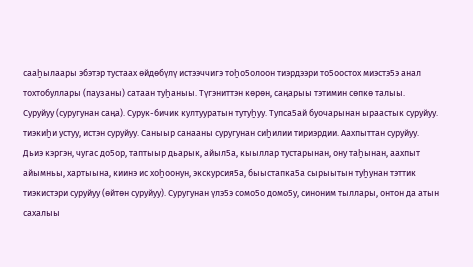сааḫылаары эбэтэр тустаах ѳйдѳбүлү истээччигэ тоḫо5олоон тиэрдээри то5оостох миэстэ5э анал тохтобуллары (паузаны) сатаан туḫаныы. Түгэниттэн кѳрѳн, саңарыы тэтимин сѳпкѳ талыы.
Суруйуу (суругунан саңа). Сурук-бичик култууратын тутуḫуу. Тупса5ай буочарынан ыраастык суруйуу. тиэкиḫи устуу, истэн суруйуу. Саныыр санааны суругунан сиḫилии тириэрдии. Аахпыттан суруйуу. Дьиэ кэргэн, чугас до5ор, таптыыр дьарык, айыл5а, кыыллар тустарынан, ону таḫынан, аахпыт айымньы, хартыына, киинэ ис хоḫоонун, экскурсия5а, быыстапка5а сырыытын туḫунан тэттик тиэкистэри суруйуу (ѳйтѳн суруйуу). Суругунан үлэ5э сомо5о домо5у, синоним тыллары, онтон да атын сахалыы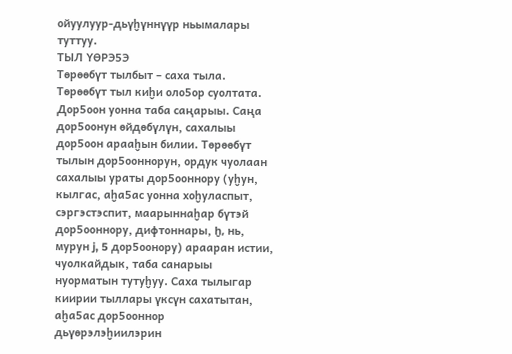ойуулуур-дьүḫүннүүр ньымалары туттуу.
ТЫЛ ҮƟРЭ5Э
Тѳрѳѳбүт тылбыт – саха тыла. Тѳрѳѳбүт тыл киḫи оло5ор суолтата.
Дор5оон уонна таба саңарыы. Саңа дор5оонун ѳйдѳбүлүн, сахалыы дор5оон арааḫын билии. Тѳрѳѳбүт тылын дор5ооннорун, ордук чуолаан сахалыы ураты дор5ооннору (уḫун, кылгас, аḫа5ас уонна хоḫуласпыт, сэргэстэспит, маарыннаḫар бүтэй дор5ооннору, дифтоннары, ḫ, нь, мурун j, 5 дор5оонору) арааран истии, чуолкайдык, таба санарыы нуорматын тутуḫуу. Саха тылыгар киирии тыллары үксүн сахатытан, аḫа5ас дор5ооннор дьүѳрэлэḫиилэрин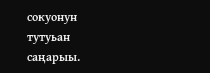сокуонун тутуьан саңарыы.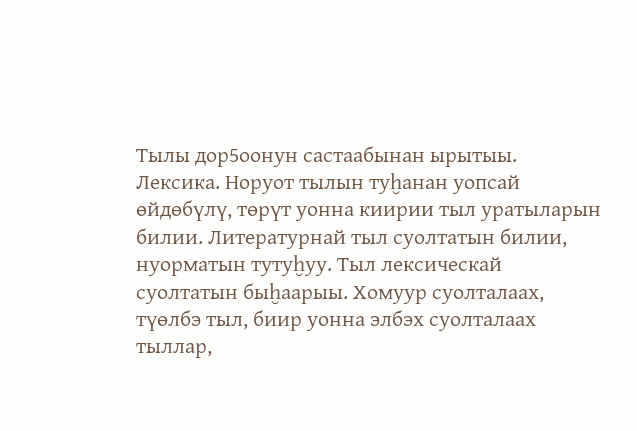Тылы дор5оонун састаабынан ырытыы.
Лексика. Норуот тылын туḫанан уопсай ѳйдѳбүлү, тѳрүт уонна киирии тыл уратыларын билии. Литературнай тыл суолтатын билии, нуорматын тутуḫуу. Тыл лексическай суолтатын быḫаарыы. Хомуур суолталаах, түѳлбэ тыл, биир уонна элбэх суолталаах тыллар,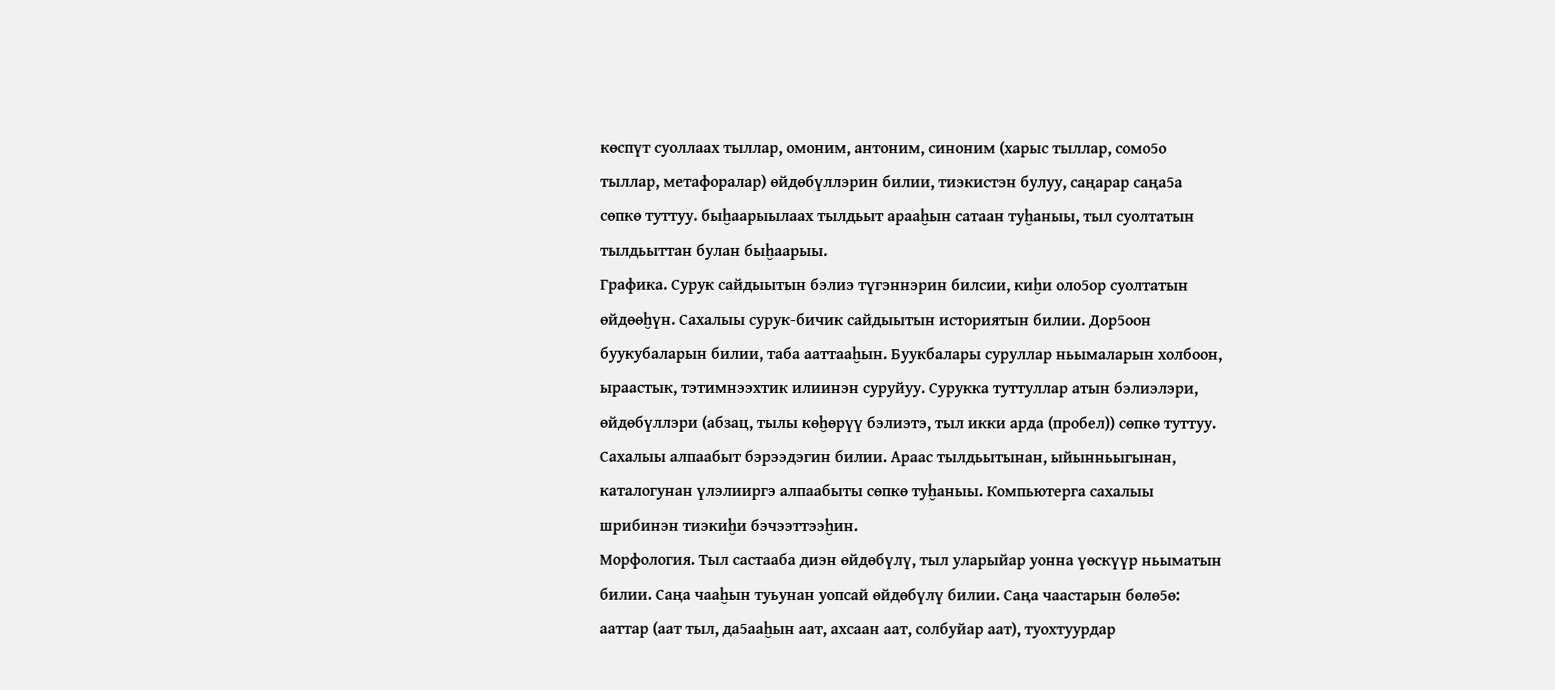кѳспүт суоллаах тыллар, омоним, антоним, синоним (харыс тыллар, сомо5о тыллар, метафоралар) ѳйдѳбүллэрин билии, тиэкистэн булуу, саңарар саңа5а сѳпкѳ туттуу. быḫаарыылаах тылдьыт арааḫын сатаан туḫаныы, тыл суолтатын тылдьыттан булан быḫаарыы.
Графика. Сурук сайдыытын бэлиэ түгэннэрин билсии, киḫи оло5ор суолтатын ѳйдѳѳḫүн. Сахалыы сурук-бичик сайдыытын историятын билии. Дор5оон буукубаларын билии, таба ааттааḫын. Буукбалары суруллар ньымаларын холбоон, ыраастык, тэтимнээхтик илиинэн суруйуу. Сурукка туттуллар атын бэлиэлэри, ѳйдѳбүллэри (абзац, тылы кѳḫѳрүү бэлиэтэ, тыл икки арда (пробел)) сѳпкѳ туттуу. Сахалыы алпаабыт бэрээдэгин билии. Араас тылдьытынан, ыйынньыгынан, каталогунан үлэлииргэ алпаабыты сѳпкѳ туḫаныы. Компьютерга сахалыы шрибинэн тиэкиḫи бэчээттээḫин.
Морфология. Тыл састааба диэн ѳйдѳбүлү, тыл уларыйар уонна үѳскүүр ньыматын билии. Саңа чааḫын туьунан уопсай ѳйдѳбүлү билии. Саңа чаастарын бѳлѳ5ѳ: ааттар (аат тыл, да5ааḫын аат, ахсаан аат, солбуйар аат), туохтуурдар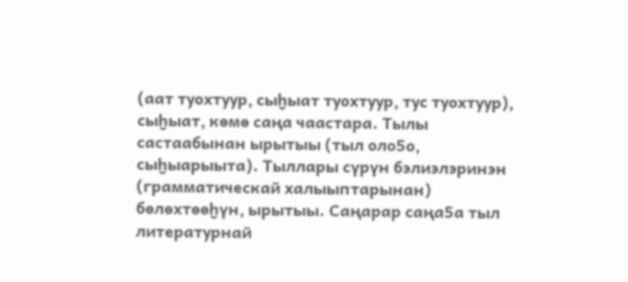(аат туохтуур, сыḫыат туохтуур, тус туохтуур), сыḫыат, кѳмѳ саңа чаастара. Тылы састаабынан ырытыы (тыл оло5о, сыḫыарыыта). Тыллары сүрүн бэлиэлэринэн (грамматическай халыыптарынан) бѳлѳхтѳѳḫүн, ырытыы. Саңарар саңа5а тыл литературнай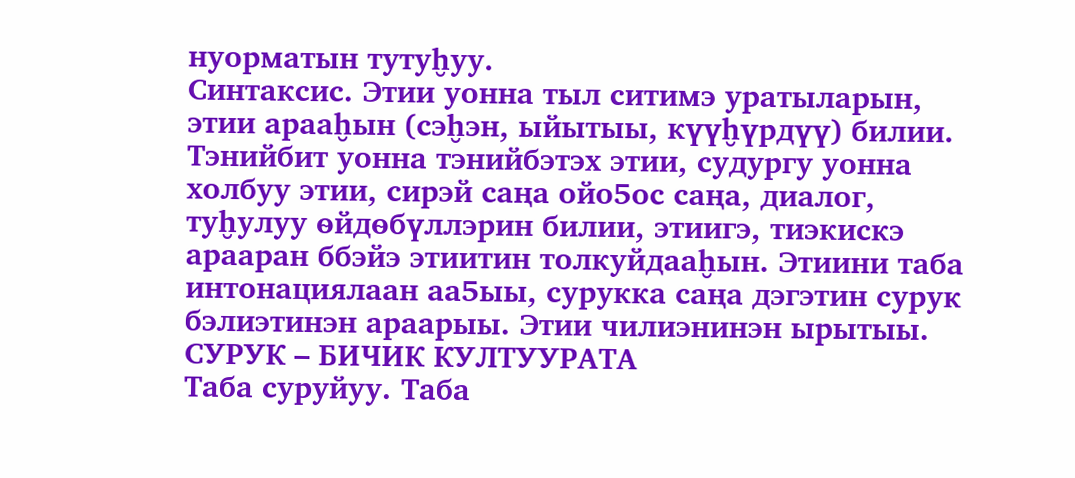нуорматын тутуḫуу.
Синтаксис. Этии уонна тыл ситимэ уратыларын, этии арааḫын (сэḫэн, ыйытыы, күүḫүрдүү) билии. Тэнийбит уонна тэнийбэтэх этии, судургу уонна холбуу этии, сирэй саңа ойо5ос саңа, диалог, туḫулуу ѳйдѳбүллэрин билии, этиигэ, тиэкискэ арааран ббэйэ этиитин толкуйдааḫын. Этиини таба интонациялаан аа5ыы, сурукка саңа дэгэтин сурук бэлиэтинэн араарыы. Этии чилиэнинэн ырытыы.
СУРУК – БИЧИК КУЛТУУРАТА
Таба суруйуу. Таба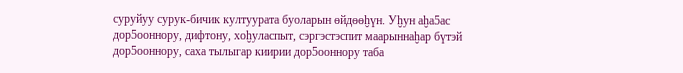суруйуу сурук-бичик култуурата буоларын ѳйдѳѳḫүн. Уḫун аḫа5ас дор5ооннору, дифтону, хоḫуласпыт, сэргэстэспит маарыннаḫар бүтэй дор5ооннору, саха тылыгар киирии дор5ооннору таба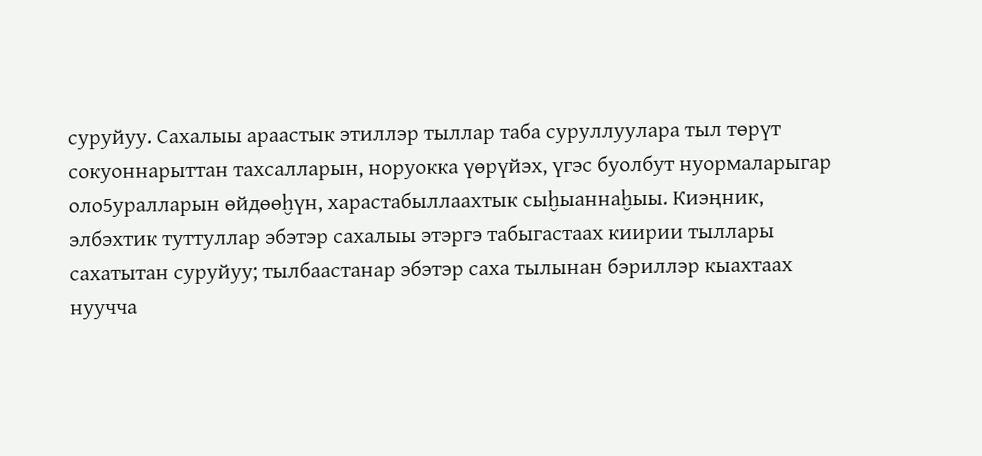суруйуу. Сахалыы араастык этиллэр тыллар таба суруллуулара тыл тѳрүт сокуоннарыттан тахсалларын, норуокка үѳрүйэх, үгэс буолбут нуормаларыгар оло5уралларын ѳйдѳѳḫүн, харастабыллаахтык сыḫыаннаḫыы. Киэңник, элбэхтик туттуллар эбэтэр сахалыы этэргэ табыгастаах киирии тыллары сахатытан суруйуу; тылбаастанар эбэтэр саха тылынан бэриллэр кыахтаах нуучча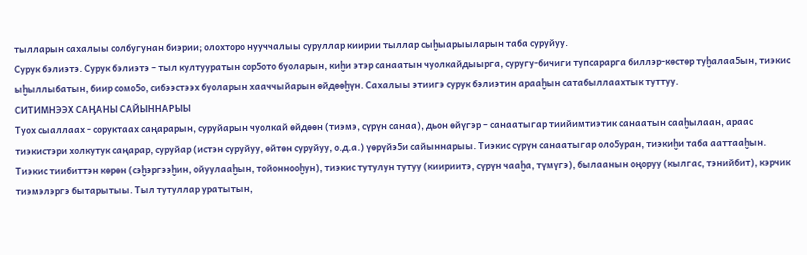тылларын сахалыы солбугунан биэрии; олохторо нууччалыы суруллар киирии тыллар сыḫыарыыларын таба суруйуу.
Сурук бэлиэтэ. Сурук бэлиэтэ – тыл култууратын сор5ото буоларын, киḫи этэр санаатын чуолкайдыырга, суругу-бичиги тупсарарга биллэр-кѳстѳр туḫалаа5ын, тиэкис ыḫыллыбатын, биир сомо5о, сибээстээх буоларын хааччыйарын ѳйдѳѳḫүн. Сахалыы этиигэ сурук бэлиэтин арааḫын сатабыллаахтык туттуу.
СИТИМНЭЭХ САӉАНЫ САЙЫННАРЫЫ
Туох сыаллаах - соруктаах саңарарын, суруйарын чуолкай ѳйдѳѳн (тиэмэ, сүрүн санаа), дьон ѳйүгэр – санаатыгар тиийимтиэтик санаатын сааḫылаан, араас тиэкистэри холкутук саңарар, суруйар (истэн суруйуу, ѳйтѳн суруйуу, о.д.а.) үѳрүйэ5и сайыннарыы. Тиэкис сүрүн санаатыгар оло5уран, тиэкиḫи таба ааттааḫын. Тиэкис тиибиттэн кѳрѳн (сэḫэргээḫин, ойуулааḫын, тойоннооḫун), тиэкис тутулун тутуу (киириитэ, сүрүн чааḫа, түмүгэ), былаанын оңоруу (кылгас, тэнийбит), кэрчик тиэмэлэргэ бытарытыы. Тыл тутуллар уратытын,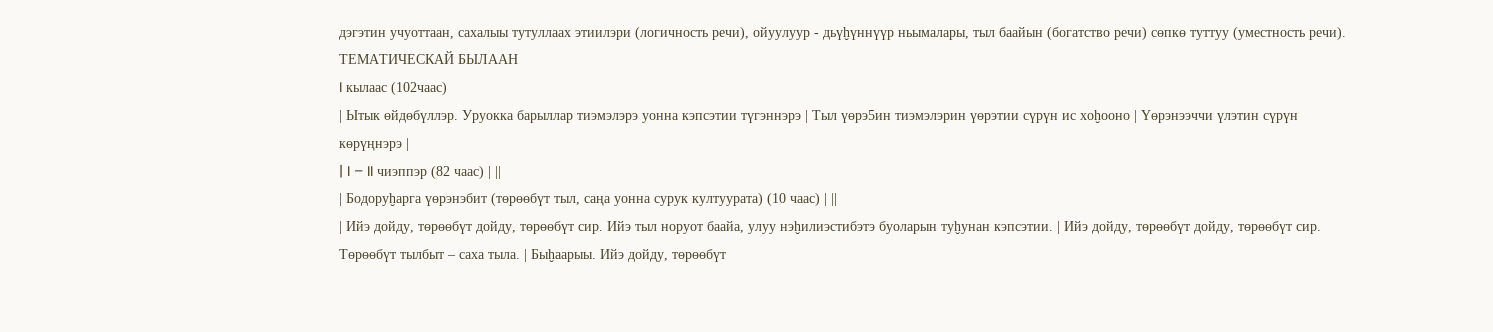дэгэтин учуоттаан, сахалыы тутуллаах этиилэри (логичность речи), ойуулуур - дьүḫүннүүр ньымалары, тыл баайын (богатство речи) сѳпкѳ туттуу (уместность речи).
ТЕМАТИЧЕСКАЙ БЫЛААН
I кылаас (102чаас)
| Ытык ѳйдѳбүллэр. Уруокка барыллар тиэмэлэрэ уонна кэпсэтии түгэннэрэ | Тыл үѳрэ5ин тиэмэлэрин үѳрэтии сүрүн ис хоḫооно | Үѳрэнээччи үлэтин сүрүн кѳрүңнэрэ |
| I – II чиэппэр (82 чаас) | ||
| Бодоруḫарга үѳрэнэбит (тѳрѳѳбүт тыл, саңа уонна сурук култуурата) (10 чаас) | ||
| Ийэ дойду, тѳрѳѳбүт дойду, тѳрѳѳбүт сир. Ийэ тыл норуот баайа, улуу нэḫилиэстибэтэ буоларын туḫунан кэпсэтии. | Ийэ дойду, тѳрѳѳбүт дойду, тѳрѳѳбүт сир. Тѳрѳѳбүт тылбыт – саха тыла. | Быḫаарыы. Ийэ дойду, тѳрѳѳбүт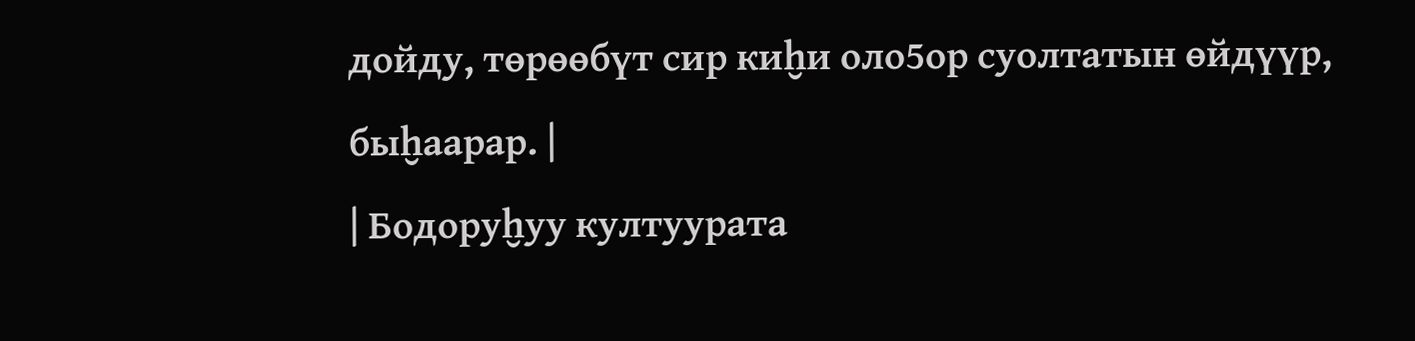дойду, тѳрѳѳбүт сир киḫи оло5ор суолтатын ѳйдүүр, быḫаарар. |
| Бодоруḫуу култуурата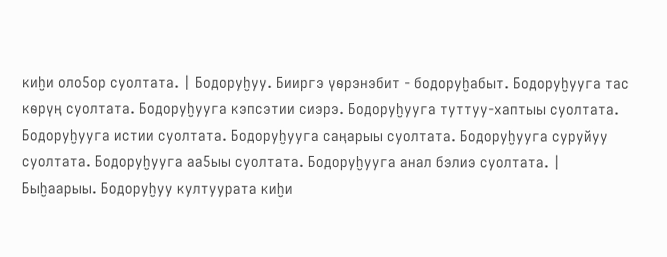киḫи оло5ор суолтата. | Бодоруḫуу. Бииргэ үѳрэнэбит - бодоруḫабыт. Бодоруḫууга тас кѳрүң суолтата. Бодоруḫууга кэпсэтии сиэрэ. Бодоруḫууга туттуу-хаптыы суолтата. Бодоруḫууга истии суолтата. Бодоруḫууга саңарыы суолтата. Бодоруḫууга суруйуу суолтата. Бодоруḫууга аа5ыы суолтата. Бодоруḫууга анал бэлиэ суолтата. | Быḫаарыы. Бодоруḫуу култуурата киḫи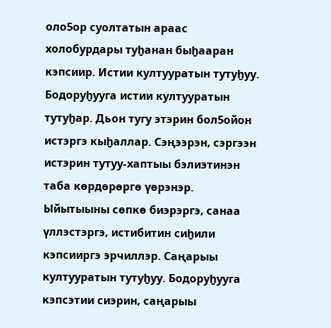оло5ор суолтатын араас холобурдары туḫанан быḫааран кэпсиир. Истии култууратын тутуḫуу. Бодоруḫууга истии култууратын тутуḫар. Дьон тугу этэрин бол5ойон истэргэ кыḫаллар. Сэңээрэн, сэргээн истэрин тутуу-хаптыы бэлиэтинэн таба кѳрдѳрѳргѳ үѳрэнэр. Ыйытыыны сѳпкѳ биэрэргэ, санаа үллэстэргэ, истибитин сиḫили кэпсииргэ эрчиллэр. Саңарыы култууратын тутуḫуу. Бодоруḫууга кэпсэтии сиэрин, саңарыы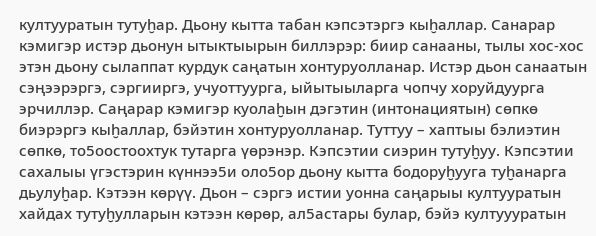култууратын тутуḫар. Дьону кытта табан кэпсэтэргэ кыḫаллар. Санарар кэмигэр истэр дьонун ытыктыырын биллэрэр: биир санааны, тылы хос-хос этэн дьону сылаппат курдук саңатын хонтуруолланар. Истэр дьон санаатын сэңээрэргэ, сэргииргэ, учуоттуурга, ыйытыыларга чопчу хоруйдуурга эрчиллэр. Саңарар кэмигэр куолаḫын дэгэтин (интонациятын) сѳпкѳ биэрэргэ кыḫаллар, бэйэтин хонтуруолланар. Туттуу – хаптыы бэлиэтин сѳпкѳ, то5оостоохтук тутарга үѳрэнэр. Кэпсэтии сиэрин тутуḫуу. Кэпсэтии сахалыы үгэстэрин күннээ5и оло5ор дьону кытта бодоруḫууга туḫанарга дьулуḫар. Кэтээн кѳрүү. Дьон – сэргэ истии уонна саңарыы култууратын хайдах тутуḫулларын кэтээн кѳрѳр, ал5астары булар, бэйэ култуууратын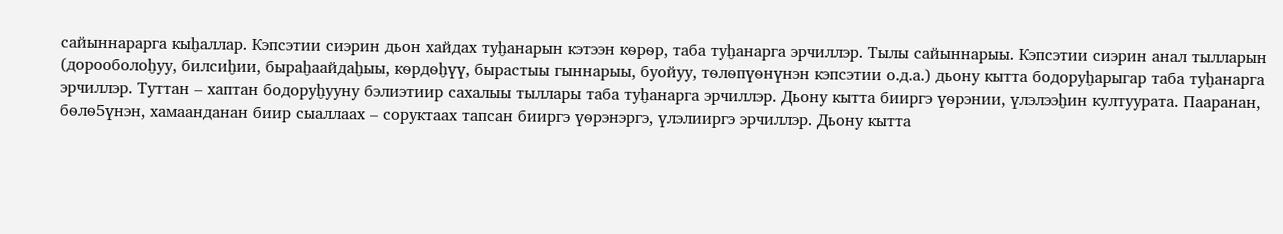сайыннарарга кыḫаллар. Кэпсэтии сиэрин дьон хайдах туḫанарын кэтээн кѳрѳр, таба туḫанарга эрчиллэр. Тылы сайыннарыы. Кэпсэтии сиэрин анал тылларын (дорооболоḫуу, билсиḫии, быраḫаайдаḫыы, кѳрдѳḫүү, бырастыы гыннарыы, буойуу, тѳлѳпүѳнүнэн кэпсэтии о.д.а.) дьону кытта бодоруḫарыгар таба туḫанарга эрчиллэр. Туттан – хаптан бодоруḫууну бэлиэтиир сахалыы тыллары таба туḫанарга эрчиллэр. Дьону кытта бииргэ үѳрэнии, үлэлээḫин култуурата. Пааранан, бѳлѳ5үнэн, хамаанданан биир сыаллаах – соруктаах тапсан бииргэ үѳрэнэргэ, үлэлииргэ эрчиллэр. Дьону кытта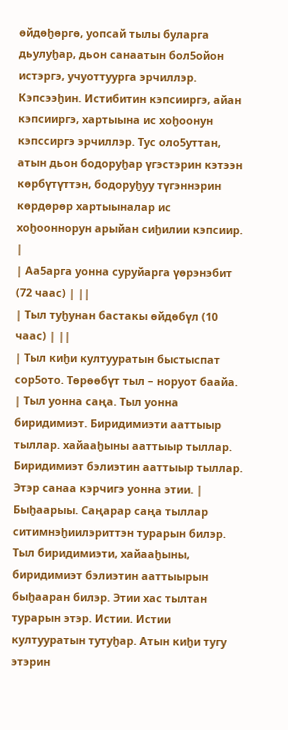ѳйдѳḫѳргѳ, уопсай тылы буларга дьулуḫар, дьон санаатын бол5ойон истэргэ, учуоттуурга эрчиллэр. Кэпсээḫин. Истибитин кэпсииргэ, айан кэпсииргэ, хартыына ис хоḫоонун кэпссиргэ эрчиллэр. Тус оло5уттан, атын дьон бодоруḫар үгэстэрин кэтээн кѳрбүтүттэн, бодоруḫуу түгэннэрин кѳрдѳрѳр хартыыналар ис хоḫооннорун арыйан сиḫилии кэпсиир. |
| Аа5арга уонна суруйарга үѳрэнэбит (72 чаас) | ||
| Тыл туḫунан бастакы ѳйдѳбүл (10 чаас) | ||
| Тыл киḫи култууратын быстыспат сор5ото. Тѳрѳѳбүт тыл – норуот баайа. | Тыл уонна саңа. Тыл уонна биридимиэт. Биридимиэти ааттыыр тыллар. хайааḫыны ааттыыр тыллар. Биридимиэт бэлиэтин ааттыыр тыллар. Этэр санаа кэрчигэ уонна этии. | Быḫаарыы. Саңарар саңа тыллар ситимнэḫиилэриттэн турарын билэр. Тыл биридимиэти, хайааḫыны, биридимиэт бэлиэтин ааттыырын быḫааран билэр. Этии хас тылтан турарын этэр. Истии. Истии култууратын тутуḫар. Атын киḫи тугу этэрин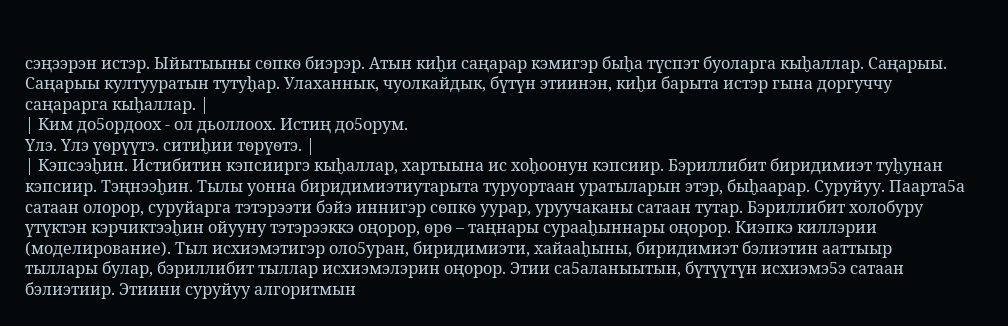сэңээрэн истэр. Ыйытыыны сѳпкѳ биэрэр. Атын киḫи саңарар кэмигэр быḫа түспэт буоларга кыḫаллар. Саңарыы. Саңарыы култууратын тутуḫар. Улаханнык, чуолкайдык, бүтүн этиинэн, киḫи барыта истэр гына доргуччу саңарарга кыḫаллар. |
| Ким до5ордоох - ол дьоллоох. Истиң до5орум.
Үлэ. Үлэ үѳрүүтэ. ситиḫии тѳрүѳтэ. |
| Кэпсээḫин. Истибитин кэпсииргэ кыḫаллар, хартыына ис хоḫоонун кэпсиир. Бэриллибит биридимиэт туḫунан кэпсиир. Тэңнээḫин. Тылы уонна биридимиэтиутарыта туруортаан уратыларын этэр, быḫаарар. Суруйуу. Паарта5а сатаан олорор, суруйарга тэтэрээти бэйэ иннигэр сѳпкѳ уурар, уруучаканы сатаан тутар. Бэриллибит холобуру үтүктэн кэрчиктээḫин ойууну тэтэрээккэ оңорор, ѳрѳ – таңнары сурааḫыннары оңорор. Киэпкэ киллэрии (моделирование). Тыл исхиэмэтигэр оло5уран, биридимиэти, хайааḫыны, биридимиэт бэлиэтин ааттыыр тыллары булар, бэриллибит тыллар исхиэмэлэрин оңорор. Этии са5аланыытын, бүтүүтүн исхиэмэ5э сатаан бэлиэтиир. Этиини суруйуу алгоритмын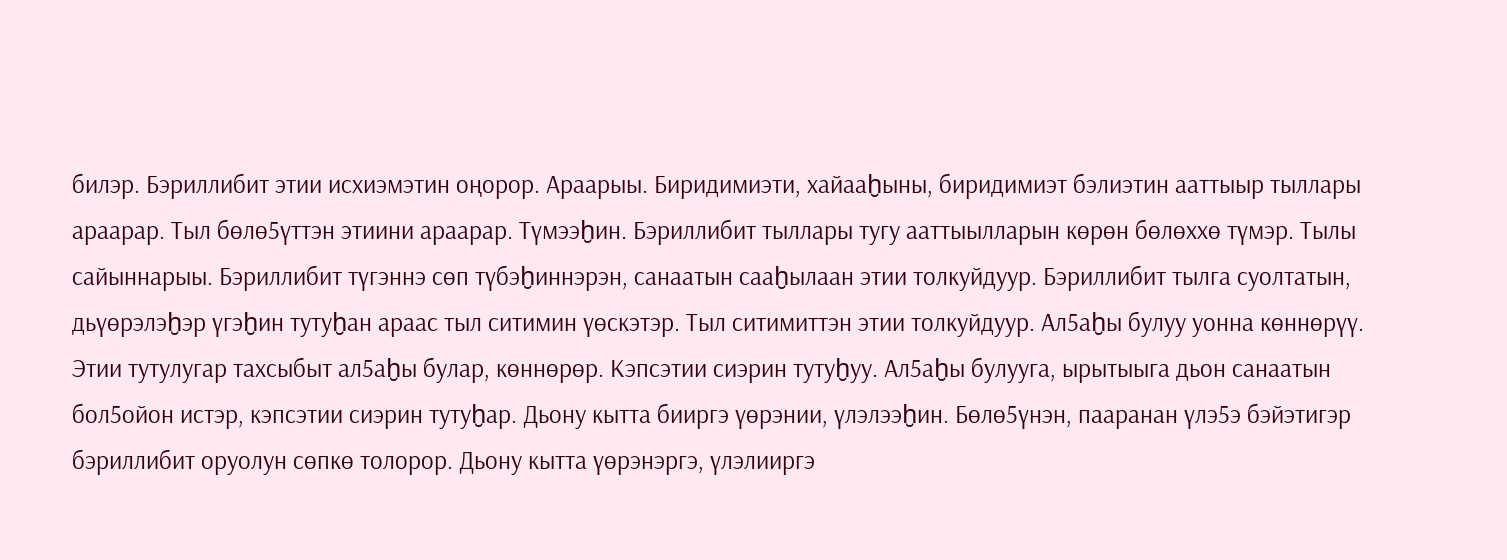билэр. Бэриллибит этии исхиэмэтин оңорор. Араарыы. Биридимиэти, хайааḫыны, биридимиэт бэлиэтин ааттыыр тыллары араарар. Тыл бѳлѳ5үттэн этиини араарар. Түмээḫин. Бэриллибит тыллары тугу ааттыылларын кѳрѳн бѳлѳххѳ түмэр. Тылы сайыннарыы. Бэриллибит түгэннэ сѳп түбэḫиннэрэн, санаатын сааḫылаан этии толкуйдуур. Бэриллибит тылга суолтатын, дьүѳрэлэḫэр үгэḫин тутуḫан араас тыл ситимин үѳскэтэр. Тыл ситимиттэн этии толкуйдуур. Ал5аḫы булуу уонна кѳннѳрүү. Этии тутулугар тахсыбыт ал5аḫы булар, кѳннѳрѳр. Кэпсэтии сиэрин тутуḫуу. Ал5аḫы булууга, ырытыыга дьон санаатын бол5ойон истэр, кэпсэтии сиэрин тутуḫар. Дьону кытта бииргэ үѳрэнии, үлэлээḫин. Бѳлѳ5үнэн, пааранан үлэ5э бэйэтигэр бэриллибит оруолун сѳпкѳ толорор. Дьону кытта үѳрэнэргэ, үлэлииргэ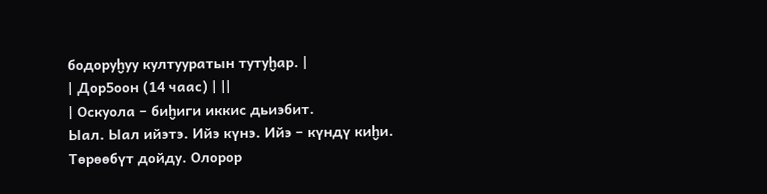бодоруḫуу култууратын тутуḫар. |
| Дор5оон (14 чаас) | ||
| Оскуола – биḫиги иккис дьиэбит.
Ыал. Ыал ийэтэ. Ийэ күнэ. Ийэ – күндү киḫи.
Тѳрѳѳбүт дойду. Олорор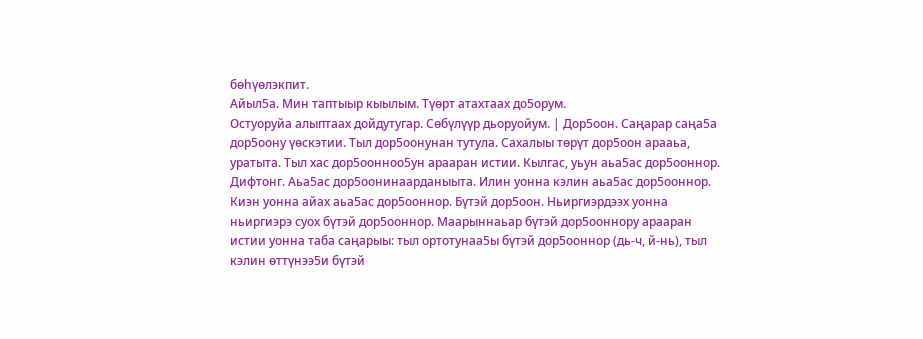бѳһүѳлэкпит.
Айыл5а. Мин таптыыр кыылым. Түѳрт атахтаах до5орум.
Остуоруйа алыптаах дойдутугар. Сѳбүлүүр дьоруойум. | Дор5оон. Саңарар саңа5а дор5оону үѳскэтии. Тыл дор5оонунан тутула. Сахалыы тѳрүт дор5оон арааьа, уратыта. Тыл хас дор5оонноо5ун арааран истии. Кылгас, уьун аьа5ас дор5ооннор. Дифтонг. Аьа5ас дор5оонинаарданыыта. Илин уонна кэлин аьа5ас дор5ооннор. Киэн уонна айах аьа5ас дор5ооннор. Бүтэй дор5оон. Ньиргиэрдээх уонна ньиргиэрэ суох бүтэй дор5ооннор. Маарыннаьар бүтэй дор5ооннору арааран истии уонна таба саңарыы: тыл ортотунаа5ы бүтэй дор5ооннор (дь-ч, й-нь), тыл кэлин ѳттүнээ5и бүтэй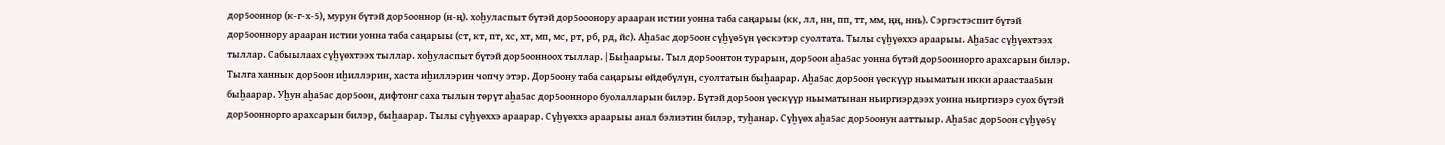дор5ооннор (к-г-х-5), мурун бүтэй дор5ооннор (н-ң). хоḫуласпыт бүтэй дор5ооонору арааран истии уонна таба саңарыы (кк, лл, нн, пп, тт, мм, ңң, ннь). Сэргэстэспит бүтэй дор5ооннору арааран истии уонна таба саңарыы (ст, кт, пт, хс, хт, мп, мс, рт, рб, рд, йс). Аḫа5ас дор5оон сүḫүѳ5үн үѳскэтэр суолтата. Тылы сүḫүѳххэ араарыы. Аḫа5ас сүḫүѳхтээх тыллар. Сабыылаах сүḫүѳхтээх тыллар. хоḫуласпыт бүтэй дор5оонноох тыллар. | Быḫаарыы. Тыл дор5оонтон турарын, дор5оон аḫа5ас уонна бүтэй дор5ооннорго арахсарын билэр. Тылга ханнык дор5оон иḫиллэрин, хаста иḫиллэрин чопчу этэр. Дор5оону таба саңарыы ѳйдѳбүлүн, суолтатын быḫаарар. Аḫа5ас дор5оон үѳскүүр ньыматын икки араастаа5ын быḫаарар. Уḫун аḫа5ас дор5оон, дифтонг саха тылын тѳрүт аḫа5ас дор5оонноро буолалларын билэр. Бүтэй дор5оон үѳскүүр ньыматынан ньиргиэрдээх уонна ньиргиэрэ суох бүтэй дор5ооннорго арахсарын билэр, быḫаарар. Тылы сүḫүѳххэ араарар. Сүḫүѳххэ араарыы анал бэлиэтин билэр, туḫанар. Сүḫүѳх аḫа5ас дор5оонун ааттыыр. Аḫа5ас дор5оон сүḫүѳ5ү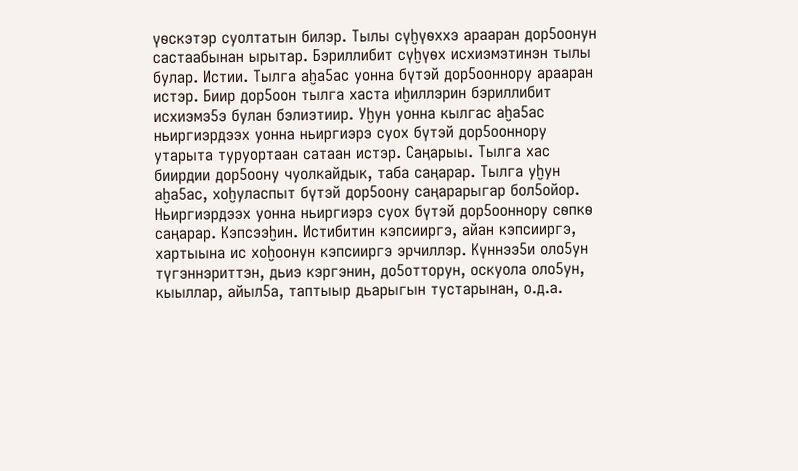үѳскэтэр суолтатын билэр. Тылы сүḫүѳххэ арааран дор5оонун састаабынан ырытар. Бэриллибит сүḫүѳх исхиэмэтинэн тылы булар. Истии. Тылга аḫа5ас уонна бүтэй дор5ооннору арааран истэр. Биир дор5оон тылга хаста иḫиллэрин бэриллибит исхиэмэ5э булан бэлиэтиир. Уḫун уонна кылгас аḫа5ас ньиргиэрдээх уонна ньиргиэрэ суох бүтэй дор5ооннору утарыта туруортаан сатаан истэр. Саңарыы. Тылга хас биирдии дор5оону чуолкайдык, таба саңарар. Тылга уḫун аḫа5ас, хоḫуласпыт бүтэй дор5оону саңарарыгар бол5ойор. Ньиргиэрдээх уонна ньиргиэрэ суох бүтэй дор5ооннору сѳпкѳ саңарар. Кэпсээḫин. Истибитин кэпсииргэ, айан кэпсииргэ, хартыына ис хоḫоонун кэпсииргэ эрчиллэр. Күннээ5и оло5ун түгэннэриттэн, дьиэ кэргэнин, до5отторун, оскуола оло5ун, кыыллар, айыл5а, таптыыр дьарыгын тустарынан, о.д.а.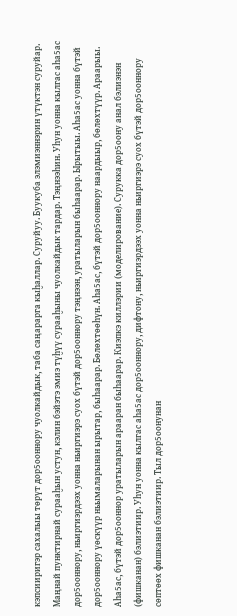кэпсииригэр сахалыы тѳрүт дор5ооннору чуолкайдык, таба саңарарга кыḫаллар. Суруйуу. Буукуба элэмиэннэрин үтүктэн суруйар. Маңнай пунктирнай сурааḫын устун, кэлин бэйэтэ эмиэ түḫүү сурааḫыны чуолкайдык тардар. Тэңнээһин. Уһун уонна кылгас аһа5ас дор5ооннору, ньиргиэрдээх уонна ньиргиэрэ суох бүтэй дор5ооннору тэңнээн, уратыларын быһаарар. Ырытыы. Аһа5ас уонна бүтэй дор5ооннору үѳскүүр ньымаларынан ырытар, быһаарар. Бѳлѳхтѳѳһүн. Аһа5ас, бүтэй дор5ооннору наардыыр, бѳлѳхтүүр. Араарыы. Аһа5ас, бүтэй дор5ооннор уратыларын арааран быһаарар. Киэпкэ киллэрии (моделирование). Сурукка дор5оону анал бэлиэнэн (фишканан) бэлиэтиир. Уһун уонна кылгас аһа5ас дор5ооннору, дифтону, ньиргиэрдээх уонна ньиргиэрэ суох бүтэй дор5ооннору сѳптѳѳх фишканан бэлиэтиир. Тыл дор5оонунан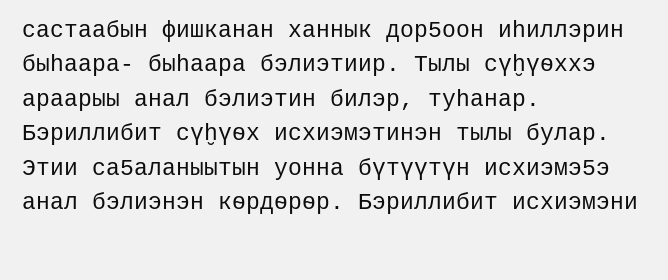састаабын фишканан ханнык дор5оон иһиллэрин быһаара- быһаара бэлиэтиир. Тылы сүḫүѳххэ араарыы анал бэлиэтин билэр, туһанар. Бэриллибит сүḫүѳх исхиэмэтинэн тылы булар. Этии са5аланыытын уонна бүтүүтүн исхиэмэ5э анал бэлиэнэн кѳрдѳрѳр. Бэриллибит исхиэмэни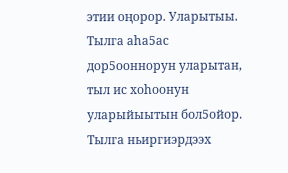этии оңорор. Уларытыы. Тылга аһа5ас дор5ооннорун уларытан, тыл ис хоһоонун уларыйыытын бол5ойор. Тылга ньиргиэрдээх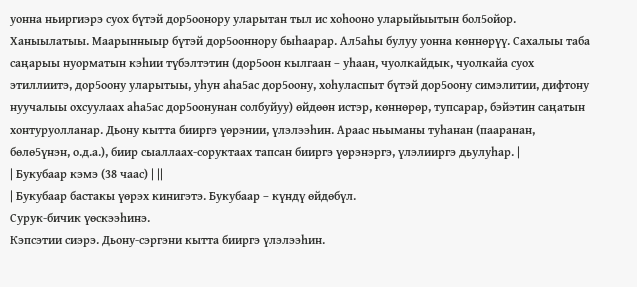уонна ньиргиэрэ суох бүтэй дор5оонору уларытан тыл ис хоһооно уларыйыытын бол5ойор. Ханыылатыы. Маарынныыр бүтэй дор5ооннору быһаарар. Ал5аһы булуу уонна кѳннѳрүү. Сахалыы таба саңарыы нуорматын кэһии түбэлтэтин (дор5оон кылгаан – уһаан, чуолкайдык, чуолкайа суох этиллиитэ, дор5оону уларытыы, уһун аһа5ас дор5оону, хоһуласпыт бүтэй дор5оону симэлитии, дифтону нуучалыы охсуулаах аһа5ас дор5оонунан солбуйуу) ѳйдѳѳн истэр, кѳннѳрѳр, тупсарар, бэйэтин саңатын хонтуруолланар. Дьону кытта бииргэ үѳрэнии, үлэлээһин. Араас ньыманы туһанан (пааранан, бѳлѳ5үнэн, о.д.а.), биир сыаллаах-соруктаах тапсан бииргэ үѳрэнэргэ, үлэлииргэ дьулуһар. |
| Букубаар кэмэ (38 чаас) | ||
| Букубаар бастакы үѳрэх кинигэтэ. Букубаар – күндү ѳйдѳбүл.
Сурук-бичик үѳскээһинэ.
Кэпсэтии сиэрэ. Дьону-сэргэни кытта бииргэ үлэлээһин.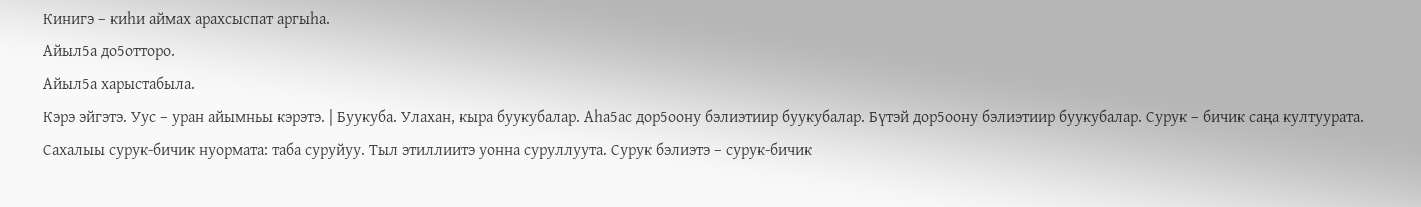Кинигэ – киһи аймах арахсыспат аргыһа.
Айыл5а до5отторо.
Айыл5а харыстабыла.
Кэрэ эйгэтэ. Уус – уран айымньы кэрэтэ. | Буукуба. Улахан, кыра буукубалар. Аһа5ас дор5оону бэлиэтиир буукубалар. Бүтэй дор5оону бэлиэтиир буукубалар. Сурук – бичик саңа култуурата. Сахалыы сурук-бичик нуормата: таба суруйуу. Тыл этиллиитэ уонна суруллуута. Сурук бэлиэтэ – сурук-бичик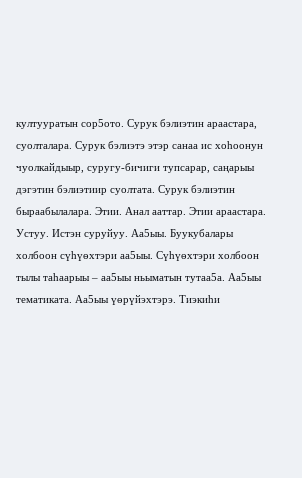култууратын сор5ото. Сурук бэлиэтин араастара, суолталара. Сурук бэлиэтэ этэр санаа ис хоһоонун чуолкайдыыр, суругу-бичиги тупсарар, саңарыы дэгэтин бэлиэтиир суолтата. Сурук бэлиэтин быраабылалара. Этии. Анал ааттар. Этии араастара. Устуу. Истэн суруйуу. Аа5ыы. Буукубалары холбоон сүһүѳхтэри аа5ыы. Сүһүѳхтэри холбоон тылы таһаарыы – аа5ыы ньыматын тутаа5а. Аа5ыы тематиката. Аа5ыы үѳрүйэхтэрэ. Тиэкиһи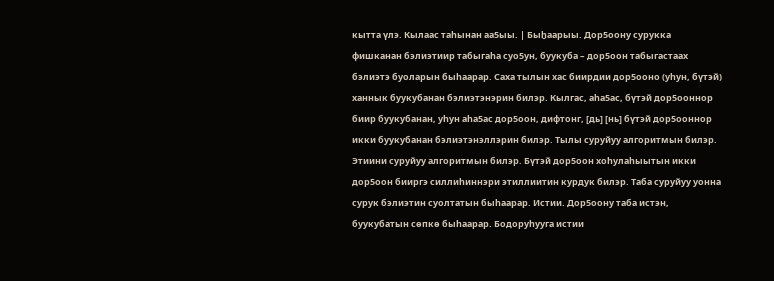кытта үлэ. Кылаас таһынан аа5ыы. | Быḫаарыы. Дор5оону сурукка фишканан бэлиэтиир табыгаһа суо5ун, буукуба – дор5оон табыгастаах бэлиэтэ буоларын быһаарар. Саха тылын хас биирдии дор5ооно (уһун, бүтэй) ханнык буукубанан бэлиэтэнэрин билэр. Кылгас, аһа5ас, бүтэй дор5ооннор биир буукубанан, уһун аһа5ас дор5оон, дифтонг, [дь] [нь] бүтэй дор5ооннор икки буукубанан бэлиэтэнэллэрин билэр. Тылы суруйуу алгоритмын билэр. Этиини суруйуу алгоритмын билэр. Бүтэй дор5оон хоһулаһыытын икки дор5оон бииргэ силлиһиннэри этиллиитин курдук билэр. Таба суруйуу уонна сурук бэлиэтин суолтатын быһаарар. Истии. Дор5оону таба истэн, буукубатын сѳпкѳ быһаарар. Бодоруһууга истии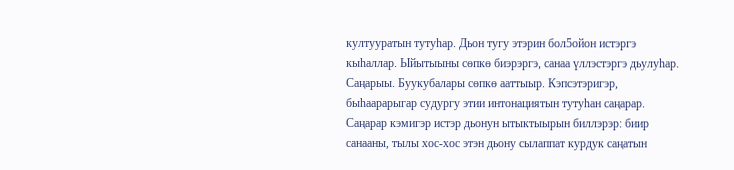култууратын тутуһар. Дьон тугу этэрин бол5ойон истэргэ кыһаллар. Ыйытыыны сѳпкѳ биэрэргэ, санаа үллэстэргэ дьулуһар. Саңарыы. Буукубалары сѳпкѳ ааттыыр. Кэпсэтэригэр, быһаарарыгар судургу этии интонациятын тутуһан саңарар. Саңарар кэмигэр истэр дьонун ытыктыырын биллэрэр: биир санааны, тылы хос-хос этэн дьону сылаппат курдук саңатын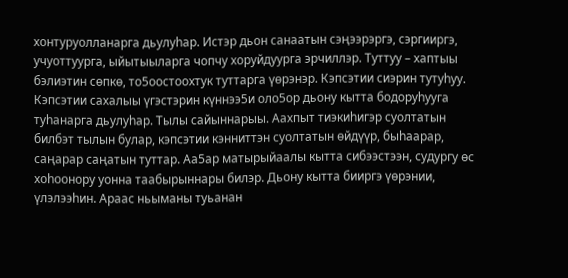хонтуруолланарга дьулуһар. Истэр дьон санаатын сэңээрэргэ, сэргииргэ, учуоттуурга, ыйытыыларга чопчу хоруйдуурга эрчиллэр. Туттуу – хаптыы бэлиэтин сѳпкѳ, то5оостоохтук туттарга үѳрэнэр. Кэпсэтии сиэрин тутуһуу. Кэпсэтии сахалыы үгэстэрин күннээ5и оло5ор дьону кытта бодоруһууга туһанарга дьулуһар. Тылы сайыннарыы. Аахпыт тиэкиһигэр суолтатын билбэт тылын булар, кэпсэтии кэнниттэн суолтатын ѳйдүүр, быһаарар, саңарар саңатын туттар. Аа5ар матырыйаалы кытта сибээстээн, судургу ѳс хоһоонору уонна таабырыннары билэр. Дьону кытта бииргэ үѳрэнии, үлэлээһин. Араас ньыманы туьанан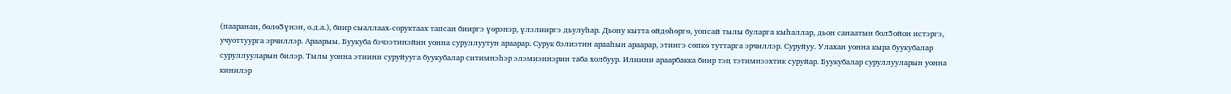(пааранан, бѳлѳ5үнэн, о.д.а.), биир сыаллаах-соруктаах тапсан бииргэ үѳрэнэр, үлэлииргэ дьулуһар. Дьону кытта ѳйдѳһѳргѳ, уопсай тылы буларга кыһаллар, дьон санаатын бол5ойон истэргэ, учуоттуурга эрчиллэр. Араарыы. Буукуба бэчээтинэйин уонна суруллуутун араарар. Сурук бэлиэтин арааһын араарар, этиигэ сѳпкѳ туттарга эрчиллэр. Суруйуу. Улахан уонна кыра буукубалар суруллууларын билэр. Тылы уонна этиини суруйууга буукубалар ситимнэһэр элэмиэннэрин таба холбуур. Илиини араарбакка биир тэң тэтимнээхтик суруйар. Буукубалар суруллууларын уонна кинилэр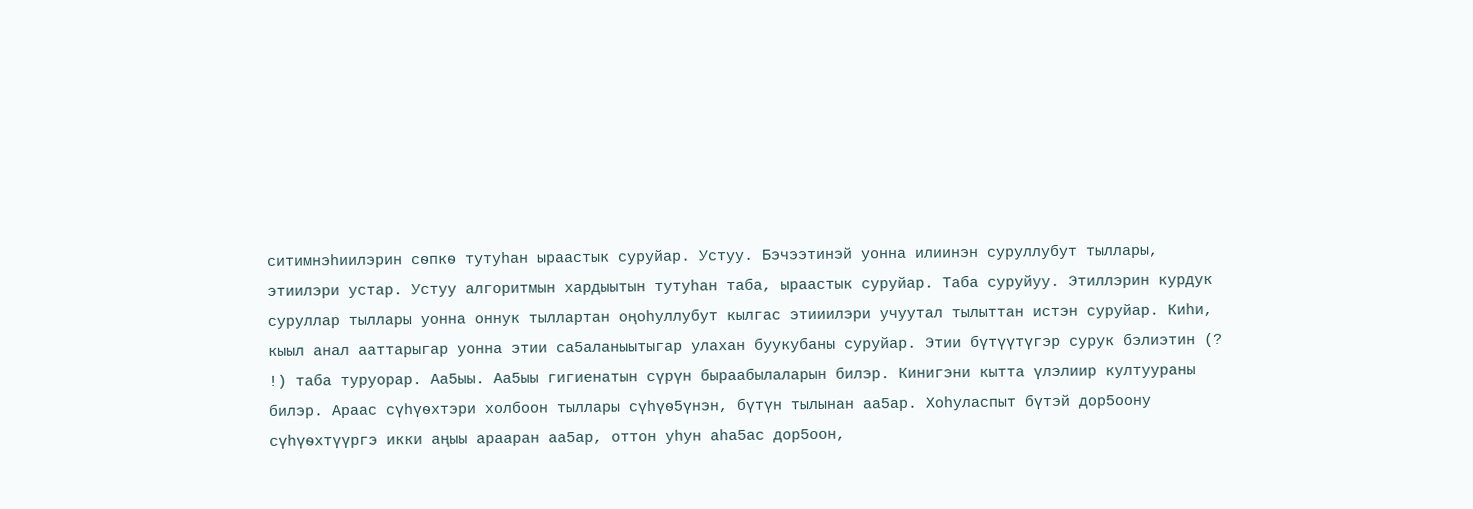ситимнэһиилэрин сѳпкѳ тутуһан ыраастык суруйар. Устуу. Бэчээтинэй уонна илиинэн суруллубут тыллары, этиилэри устар. Устуу алгоритмын хардыытын тутуһан таба, ыраастык суруйар. Таба суруйуу. Этиллэрин курдук суруллар тыллары уонна оннук тыллартан оңоһуллубут кылгас этииилэри учуутал тылыттан истэн суруйар. Киһи, кыыл анал ааттарыгар уонна этии са5аланыытыгар улахан буукубаны суруйар. Этии бүтүүтүгэр сурук бэлиэтин (? !) таба туруорар. Аа5ыы. Аа5ыы гигиенатын сүрүн быраабылаларын билэр. Кинигэни кытта үлэлиир култуураны билэр. Араас сүһүѳхтэри холбоон тыллары сүһүѳ5үнэн, бүтүн тылынан аа5ар. Хоһуласпыт бүтэй дор5оону сүһүѳхтүүргэ икки аңыы арааран аа5ар, оттон уһун аһа5ас дор5оон,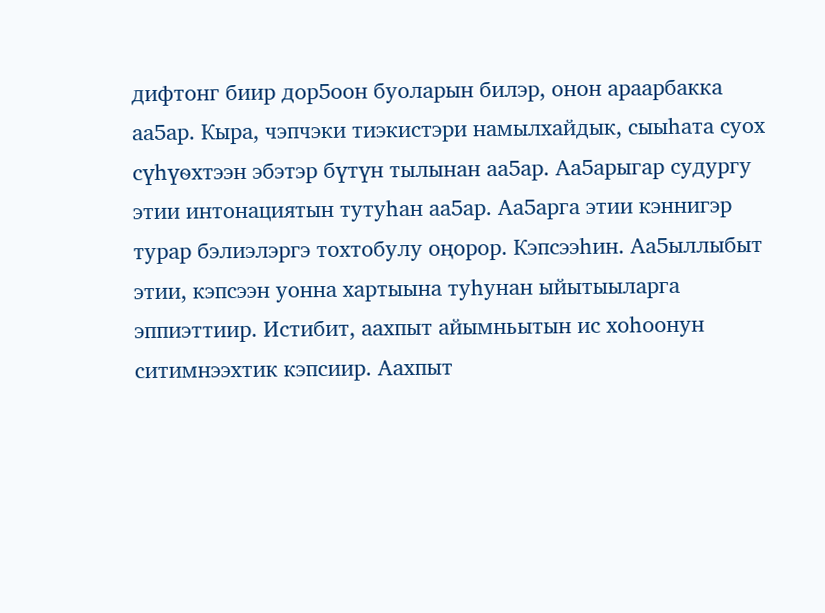дифтонг биир дор5оон буоларын билэр, онон араарбакка аа5ар. Кыра, чэпчэки тиэкистэри намылхайдык, сыыһата суох сүһүѳхтээн эбэтэр бүтүн тылынан аа5ар. Аа5арыгар судургу этии интонациятын тутуһан аа5ар. Аа5арга этии кэннигэр турар бэлиэлэргэ тохтобулу оңорор. Кэпсээһин. Аа5ыллыбыт этии, кэпсээн уонна хартыына туһунан ыйытыыларга эппиэттиир. Истибит, аахпыт айымньытын ис хоһоонун ситимнээхтик кэпсиир. Аахпыт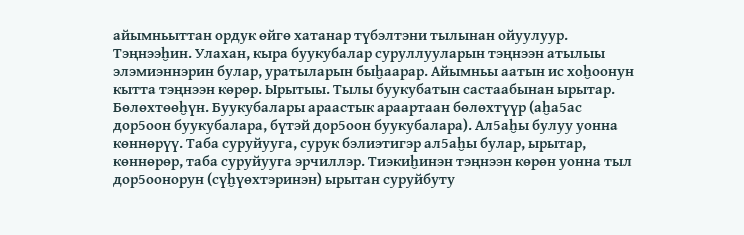айымньыттан ордук ѳйгѳ хатанар түбэлтэни тылынан ойуулуур. Тэңнээḫин. Улахан, кыра буукубалар суруллууларын тэңнээн атылыы элэмиэннэрин булар, уратыларын быḫаарар. Айымньы аатын ис хоḫоонун кытта тэңнээн кѳрѳр. Ырытыы. Тылы буукубатын састаабынан ырытар. Бѳлѳхтѳѳḫүн. Буукубалары араастык араартаан бѳлѳхтүүр (аḫа5ас дор5оон буукубалара, бүтэй дор5оон буукубалара). Ал5аḫы булуу уонна кѳннѳрүү. Таба суруйууга, сурук бэлиэтигэр ал5аḫы булар, ырытар, кѳннѳрѳр, таба суруйууга эрчиллэр. Тиэкиḫинэн тэңнээн кѳрѳн уонна тыл дор5оонорун (сүḫүѳхтэринэн) ырытан суруйбуту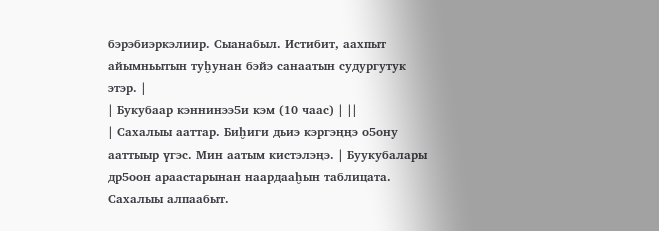бэрэбиэркэлиир. Сыанабыл. Истибит, аахпыт айымньытын туḫунан бэйэ санаатын судургутук этэр. |
| Букубаар кэннинээ5и кэм (10 чаас) | ||
| Сахалыы ааттар. Биḫиги дьиэ кэргэңңэ о5ону ааттыыр үгэс. Мин аатым кистэлэңэ. | Буукубалары др5оон араастарынан наардааḫын таблицата. Сахалыы алпаабыт.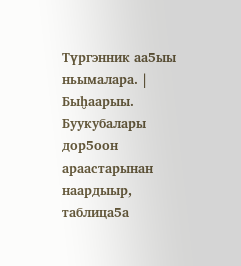Түргэнник аа5ыы ньымалара. | Быḫаарыы. Буукубалары дор5оон араастарынан наардыыр, таблица5а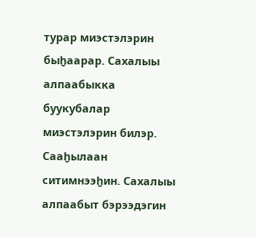турар миэстэлэрин быḫаарар. Сахалыы алпаабыкка буукубалар миэстэлэрин билэр. Сааḫылаан ситимнээḫин. Сахалыы алпаабыт бэрээдэгин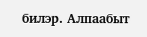билэр. Алпаабыт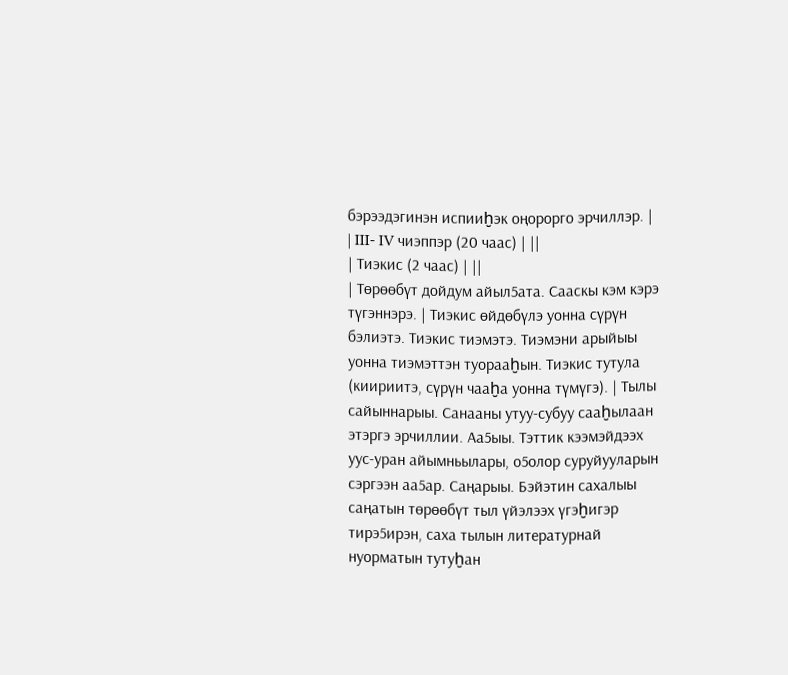бэрээдэгинэн испииḫэк оңорорго эрчиллэр. |
| III- IV чиэппэр (20 чаас) | ||
| Тиэкис (2 чаас) | ||
| Тѳрѳѳбүт дойдум айыл5ата. Сааскы кэм кэрэ түгэннэрэ. | Тиэкис ѳйдѳбүлэ уонна сүрүн бэлиэтэ. Тиэкис тиэмэтэ. Тиэмэни арыйыы уонна тиэмэттэн туорааḫын. Тиэкис тутула (киириитэ, сүрүн чааḫа уонна түмүгэ). | Тылы сайыннарыы. Санааны утуу-субуу сааḫылаан этэргэ эрчиллии. Аа5ыы. Тэттик кээмэйдээх уус-уран айымньылары, о5олор суруйууларын сэргээн аа5ар. Саңарыы. Бэйэтин сахалыы саңатын тѳрѳѳбүт тыл үйэлээх үгэḫигэр тирэ5ирэн, саха тылын литературнай нуорматын тутуḫан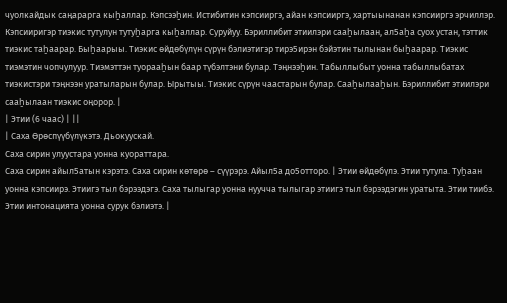чуолкайдык саңарарга кыḫаллар. Кэпсээḫин. Истибитин кэпсииргэ, айан кэпсииргэ, хартыынанан кэпсииргэ эрчиллэр. Кэпсииригэр тиэкис тутулун тутуḫарга кыḫаллар. Суруйуу. Бэриллибит этиилэри сааḫылаан, ал5аḫа суох устан, тэттик тиэкис таḫаарар. Быḫаарыы. Тиэкис ѳйдѳбүлүн сүрүн бэлиэтигэр тирэ5ирэн бэйэтин тылынан быḫаарар. Тиэкис тиэмэтин чопчулуур. Тиэмэттэн туорааḫын баар түбэлтэни булар. Тэңнээḫин. Табыллыбыт уонна табыллыбатах тиэкистэри тэңнээн уратыларын булар. Ырытыы. Тиэкис сүрүн чаастарын булар. Сааḫылааḫын. Бэриллибит этиилэри сааḫылаан тиэкис оңорор. |
| Этии (6 чаас) | ||
| Саха Ɵрѳспүүбүлүкэтэ. Дьокуускай.
Саха сирин улуустара уонна куораттара.
Саха сирин айыл5атын кэрэтэ. Саха сирин кѳтѳрѳ – сүүрэрэ. Айыл5а до5отторо. | Этии ѳйдѳбүлэ. Этии тутула. Туḫаан уонна кэпсиирэ. Этиигэ тыл бэрээдэгэ. Саха тылыгар уонна нуучча тылыгар этиигэ тыл бэрээдэгин уратыта. Этии тиибэ. Этии интонацията уонна сурук бэлиэтэ. |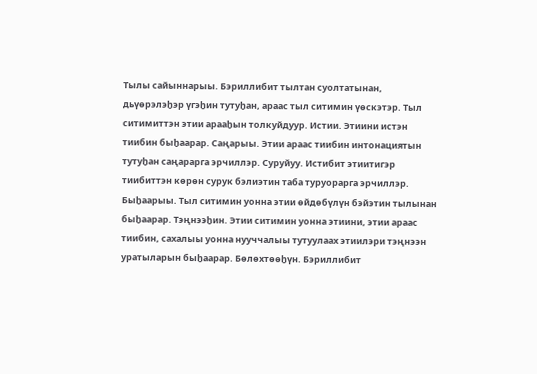Тылы сайыннарыы. Бэриллибит тылтан суолтатынан, дьүѳрэлэḫэр үгэḫин тутуḫан, араас тыл ситимин үѳскэтэр. Тыл ситимиттэн этии арааḫын толкуйдуур. Истии. Этиини истэн тиибин быḫаарар. Саңарыы. Этии араас тиибин интонациятын тутуḫан саңарарга эрчиллэр. Суруйуу. Истибит этиитигэр тиибиттэн кѳрѳн сурук бэлиэтин таба туруорарга эрчиллэр. Быḫаарыы. Тыл ситимин уонна этии ѳйдѳбүлүн бэйэтин тылынан быḫаарар. Тэңнээḫин. Этии ситимин уонна этиини, этии араас тиибин, сахалыы уонна нууччалыы тутуулаах этиилэри тэңнээн уратыларын быḫаарар. Бѳлѳхтѳѳḫүн. Бэриллибит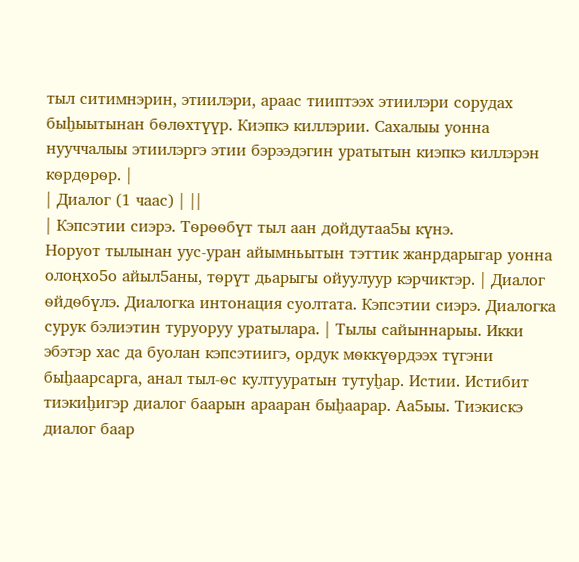тыл ситимнэрин, этиилэри, араас тииптээх этиилэри сорудах быḫыытынан бѳлѳхтүүр. Киэпкэ киллэрии. Сахалыы уонна нууччалыы этиилэргэ этии бэрээдэгин уратытын киэпкэ киллэрэн кѳрдѳрѳр. |
| Диалог (1 чаас) | ||
| Кэпсэтии сиэрэ. Тѳрѳѳбүт тыл аан дойдутаа5ы күнэ.
Норуот тылынан уус-уран айымньытын тэттик жанрдарыгар уонна олоңхо5о айыл5аны, тѳрүт дьарыгы ойуулуур кэрчиктэр. | Диалог ѳйдѳбүлэ. Диалогка интонация суолтата. Кэпсэтии сиэрэ. Диалогка сурук бэлиэтин туруоруу уратылара. | Тылы сайыннарыы. Икки эбэтэр хас да буолан кэпсэтиигэ, ордук мѳккүѳрдээх түгэни быḫаарсарга, анал тыл-ѳс култууратын тутуḫар. Истии. Истибит тиэкиḫигэр диалог баарын арааран быḫаарар. Аа5ыы. Тиэкискэ диалог баар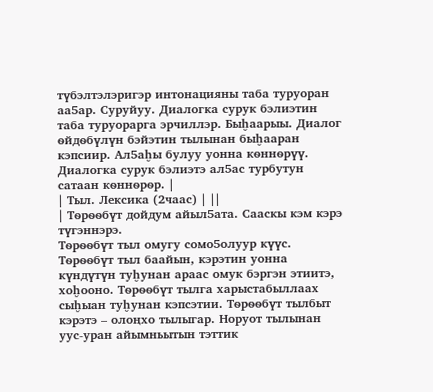түбэлтэлэригэр интонацияны таба туруоран аа5ар. Суруйуу. Диалогка сурук бэлиэтин таба туруорарга эрчиллэр. Быḫаарыы. Диалог ѳйдѳбүлүн бэйэтин тылынан быḫааран кэпсиир. Ал5аḫы булуу уонна кѳннѳрүү. Диалогка сурук бэлиэтэ ал5ас турбутун сатаан кѳннѳрѳр. |
| Тыл. Лексика (2чаас) | ||
| Тѳрѳѳбүт дойдум айыл5ата. Сааскы кэм кэрэ түгэннэрэ.
Тѳрѳѳбүт тыл омугу сомо5олуур күүс. Тѳрѳѳбүт тыл баайын, кэрэтин уонна күндүтүн туḫунан араас омук бэргэн этиитэ, хоḫооно. Тѳрѳѳбүт тылга харыстабыллаах сыḫыан туḫунан кэпсэтии. Тѳрѳѳбүт тылбыт кэрэтэ – олоңхо тылыгар. Норуот тылынан уус-уран айымньытын тэттик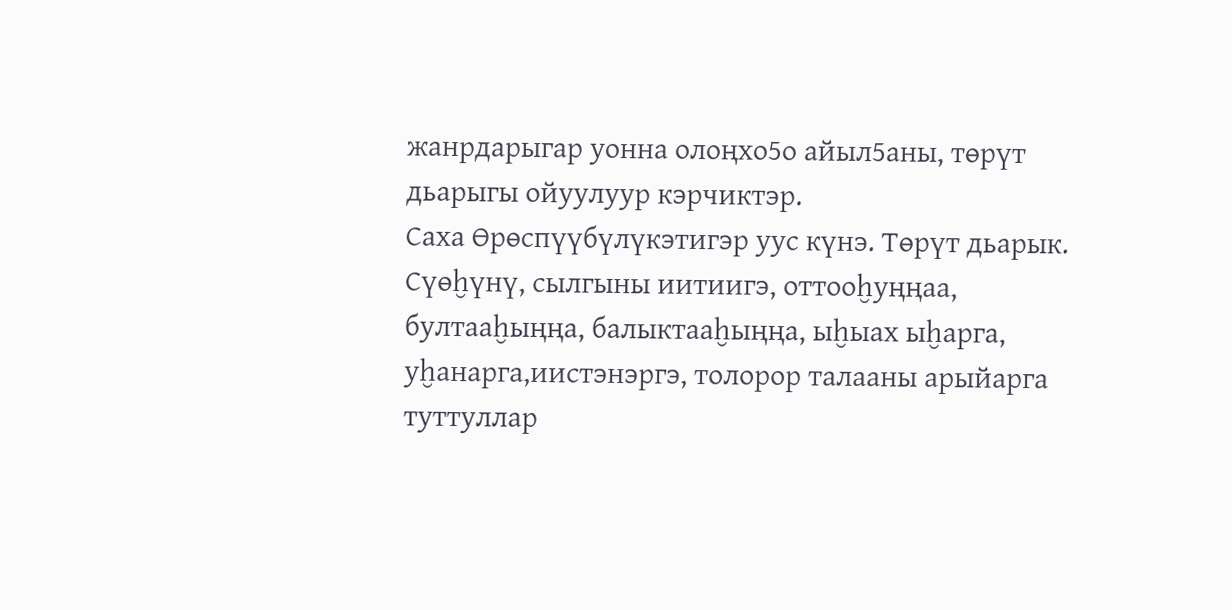жанрдарыгар уонна олоңхо5о айыл5аны, тѳрүт дьарыгы ойуулуур кэрчиктэр.
Саха Ɵрѳспүүбүлүкэтигэр уус күнэ. Тѳрүт дьарык.
Сүѳḫүнү, сылгыны иитиигэ, оттооḫуңңаа, бултааḫыңңа, балыктааḫыңңа, ыḫыах ыḫарга, уḫанарга,иистэнэргэ, толорор талааны арыйарга туттуллар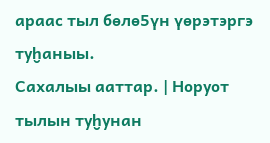араас тыл бѳлѳ5үн үѳрэтэргэ туḫаныы.
Сахалыы ааттар. | Норуот тылын туḫунан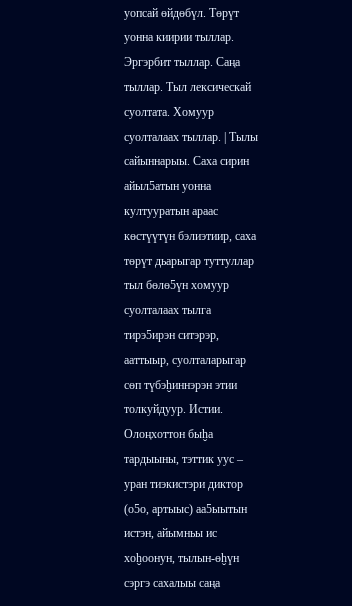уопсай ѳйдѳбүл. Тѳрүт уонна киирии тыллар. Эргэрбит тыллар. Саңа тыллар. Тыл лексическай суолтата. Хомуур суолталаах тыллар. | Тылы сайыннарыы. Саха сирин айыл5атын уонна култууратын араас кѳстүүтүн бэлиэтиир, саха тѳрүт дьарыгар туттуллар тыл бѳлѳ5үн хомуур суолталаах тылга тирэ5ирэн ситэрэр, ааттыыр, суолталарыгар сѳп түбэḫиннэрэн этии толкуйдуур. Истии. Олоңхоттон быḫа тардыыны, тэттик уус – уран тиэкистэри диктор (о5о, артыыс) аа5ыытын истэн, айымньы ис хоḫоонун, тылын-ѳḫүн сэргэ сахалыы саңа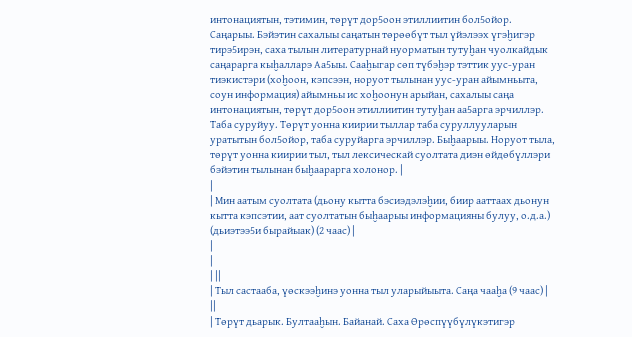интонациятын, тэтимин, тѳрүт дор5оон этиллиитин бол5ойор. Саңарыы. Бэйэтин сахалыы саңатын тѳрѳѳбүт тыл үйэлээх үгэḫигэр тирэ5ирэн, саха тылын литературнай нуорматын тутуḫан чуолкайдык саңарарга кыḫалларэ Аа5ыы. Сааḫыгар сѳп түбэḫэр тэттик уус-уран тиэкистэри (хоḫоон, кэпсээн, норуот тылынан уус-уран айымньыта, соун информация) айымньы ис хоḫоонун арыйан, сахалыы саңа интонациятын, тѳрүт дор5оон этиллиитин тутуḫан аа5арга эрчиллэр. Таба суруйуу. Тѳрүт уонна киирии тыллар таба суруллууларын уратытын бол5ойор, таба суруйарга эрчиллэр. Быḫаарыы. Норуот тыла, тѳрүт уонна киирии тыл, тыл лексическай суолтата диэн ѳйдѳбүллэри бэйэтин тылынан быḫаарарга холонор. |
|
| Мин аатым суолтата (дьону кытта бэсиэдэлэḫии, биир ааттаах дьонун кытта кэпсэтии, аат суолтатын быḫаарыы информацияны булуу, о.д.а.) (дьиэтээ5и бырайыак) (2 чаас) |
|
|
| ||
| Тыл састааба, үѳскээḫинэ уонна тыл уларыйыыта. Саңа чааḫа (9 чаас) | ||
| Тѳрүт дьарык. Бултааḫын. Байанай. Саха Ɵрѳспүүбүлүкэтигэр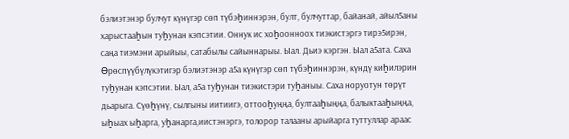бэлиэтэнэр булчут күнүгэр сѳп түбэḫиннэрэн, булт, булчуттар, байанай, айыл5аны харыстааḫын туḫунан кэпсэтии. Оннук ис хоḫоонноох тиэкистэргэ тирэ5ирэн, саңа тиэмэни арыйыы, сатабылы сайыннарыы. Ыал. Дьиэ кэргэн. Ыал а5ата. Саха Ɵрѳспүүбүлүкэтигэр бэлиэтэнэр а5а күнүгэр сѳп түбэḫиннэрэн, күндү киḫилэрин туḫунан кэпсэтии. Ыал, а5а туḫунан тиэкистэри туḫаныы. Саха норуотун тѳрүт дьарыга. Сүѳḫүнү, сылгыны иитиигэ, оттооḫуңңа, бултааḫыңңа, балыктааḫыңңа, ыḫыах ыḫарга, уḫанарга,иистэнэргэ, толорор талааны арыйарга туттуллар араас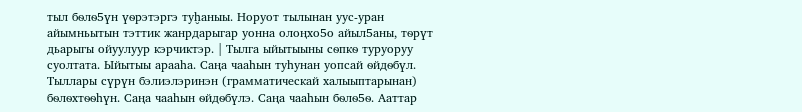тыл бѳлѳ5үн үѳрэтэргэ туḫаныы. Норуот тылынан уус-уран айымньытын тэттик жанрдарыгар уонна олоңхо5о айыл5аны, тѳрүт дьарыгы ойуулуур кэрчиктэр. | Тылга ыйытыыны cѳпкѳ туруоруу суолтата. Ыйытыы арааһа. Саңа чааһын туһунан уопсай ѳйдѳбүл. Тыллары сүрүн бэлиэлэринэн (грамматическай халыыптарынан) бѳлѳхтѳѳһүн. Саңа чааһын ѳйдѳбүлэ. Саңа чааһын бѳлѳ5ѳ. Ааттар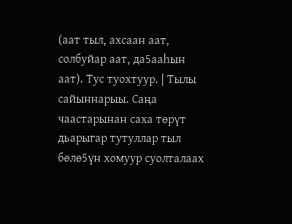(аат тыл, ахсаан аат, солбуйар аат, да5ааһын аат). Тус туохтуур. | Тылы сайыннарыы. Саңа чаастарынан саха тѳрүт дьарыгар тутуллар тыл бѳлѳ5үн хомуур суолталаах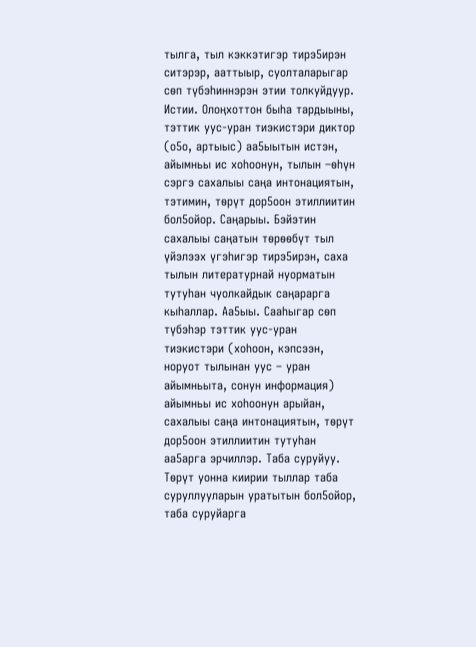тылга, тыл кэккэтигэр тирэ5ирэн ситэрэр, ааттыыр, суолталарыгар сѳп түбэһиннэрэн этии толкуйдуур. Истии. Олоңхоттон быһа тардыыны, тэттик уус-уран тиэкистэри диктор (о5о, артыыс) аа5ыытын истэн, айымньы ис хоһоонун, тылын –ѳһүн сэргэ сахалыы саңа интонациятын, тэтимин, тѳрүт дор5оон этиллиитин бол5ойор. Саңарыы. Бэйэтин сахалыы саңатын тѳрѳѳбүт тыл үйэлээх үгэһигэр тирэ5ирэн, саха тылын литературнай нуорматын тутуһан чуолкайдык саңарарга кыһаллар. Аа5ыы. Сааһыгар сѳп түбэһэр тэттик уус-уран тиэкистэри (хоһоон, кэпсээн, норуот тылынан уус – уран айымньыта, сонун информация) айымньы ис хоһоонун арыйан, сахалыы саңа интонациятын, тѳрүт дор5оон этиллиитин тутуһан аа5арга эрчиллэр. Таба суруйуу. Тѳрүт уонна киирии тыллар таба суруллууларын уратытын бол5ойор, таба суруйарга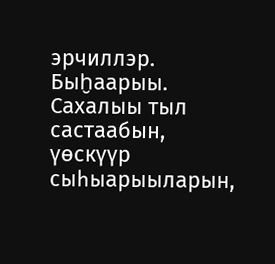эрчиллэр. Быḫаарыы. Сахалыы тыл састаабын, үѳскүүр сыһыарыыларын,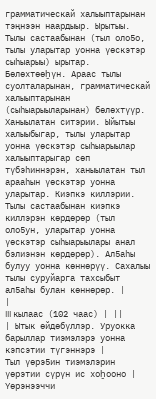грамматическай халыыптарынан тэңнээн наардыыр. Ырытыы. Тылы састаабынан (тыл оло5о, тылы уларытар уонна үѳскэтэр сыһыарыы) ырытар. Бѳлѳхтѳѳḫүн. Араас тылы суолталарынан, грамматическай халыыптарынан (сыһыарыыларынан) бѳлѳхтүүр. Ханыылатан ситэрии. Ыйытыы халыыбыгар, тылы уларытар уонна үѳскэтэр сыһыарыылар халыыптарыгар сѳп түбэһиннэрэн, ханыылатан тыл арааһын үѳскэтэр уонна уларытар. Киэпкэ киллэрии. Тылы састаабынан киэпкэ киллэрэн кѳрдѳрѳр (тыл оло5ун, уларытар уонна үѳскэтэр сыһыарыылары анал бэлиэнэн кѳрдѳрѳр). Ал5аһы булуу уонна кѳннѳрүү. Сахалыы тылы суруйарга тахсыбыт ал5аһы булан кѳннѳрѳр. |
|
III кылаас (102 чаас) | ||
| Ытык ѳйдѳбүллэр. Уруокка барыллар тиэмэлэрэ уонна кэпсэтии түгэннэрэ |
Тыл үѳрэ5ин тиэмэлэрин үѳрэтии сүрүн ис хоḫооно | Үѳрэнээччи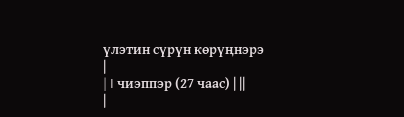үлэтин сүрүн кѳрүңнэрэ
|
| I чиэппэр (27 чаас) | ||
|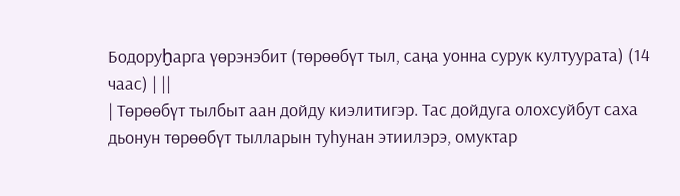Бодоруḫарга үѳрэнэбит (тѳрѳѳбүт тыл, саңа уонна сурук култуурата) (14 чаас) | ||
| Тѳрѳѳбүт тылбыт аан дойду киэлитигэр. Тас дойдуга олохсуйбут саха дьонун тѳрѳѳбүт тылларын туһунан этиилэрэ, омуктар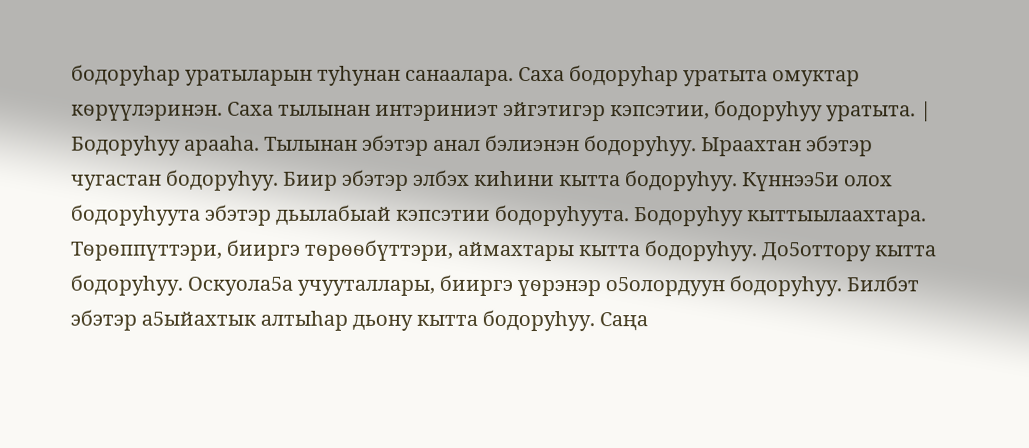бодоруһар уратыларын туһунан санаалара. Саха бодоруһар уратыта омуктар кѳрүүлэринэн. Саха тылынан интэриниэт эйгэтигэр кэпсэтии, бодоруһуу уратыта. | Бодоруһуу арааһа. Тылынан эбэтэр анал бэлиэнэн бодоруһуу. Ыраахтан эбэтэр чугастан бодоруһуу. Биир эбэтэр элбэх киһини кытта бодоруһуу. Күннээ5и олох бодоруһуута эбэтэр дьылабыай кэпсэтии бодоруһуута. Бодоруһуу кыттыылаахтара. Тѳрѳппүттэри, бииргэ тѳрѳѳбүттэри, аймахтары кытта бодоруһуу. До5оттору кытта бодоруһуу. Оскуола5а учууталлары, бииргэ үѳрэнэр о5олордуун бодоруһуу. Билбэт эбэтэр а5ыйахтык алтыһар дьону кытта бодоруһуу. Саңа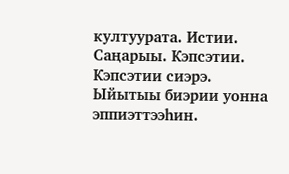култуурата. Истии. Саңарыы. Кэпсэтии. Кэпсэтии сиэрэ. Ыйытыы биэрии уонна эппиэттээһин.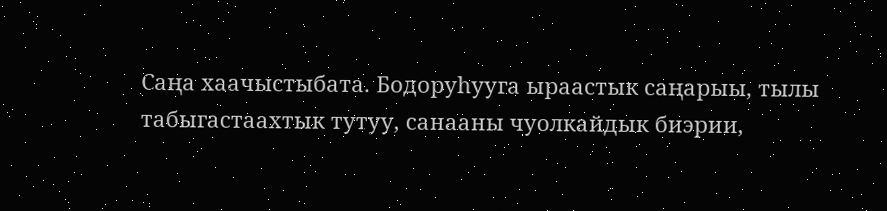Саңа хаачыстыбата. Бодоруһууга ыраастык саңарыы, тылы табыгастаахтык тутуу, санааны чуолкайдык биэрии,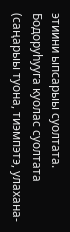этиини ыпсарыы суолтата. Бодоруһууга куолас суолтата (саңарыы туона, тиэмпэтэ, улахана-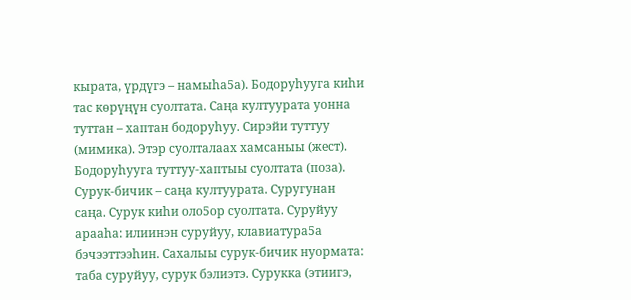кырата, үрдүгэ – намыһа5а). Бодоруһууга киһи тас кѳрүңүн суолтата. Саңа култуурата уонна туттан – хаптан бодоруһуу. Сирэйи туттуу (мимика). Этэр суолталаах хамсаныы (жест). Бодоруһууга туттуу-хаптыы суолтата (поза). Сурук-бичик – саңа култуурата. Суругунан саңа. Сурук киһи оло5ор суолтата. Суруйуу арааһа: илиинэн суруйуу, клавиатура5а бэчээттээһин. Сахалыы сурук-бичик нуормата: таба суруйуу, сурук бэлиэтэ. Сурукка (этиигэ,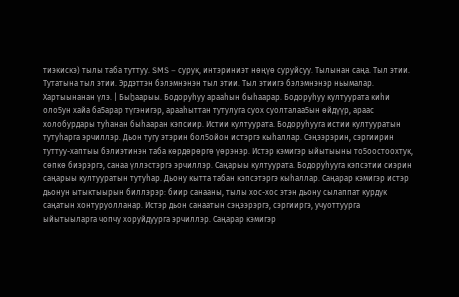тиэкискэ) тылы таба туттуу. SMS – сурук, интэриниэт нѳңүѳ суруйсуу. Тылынан саңа. Тыл этии. Тутатына тыл этии. Эрдэттэн бэлэмнэнэн тыл этии. Тыл этиигэ бэлэмнэнэр ньымалар. Хартыынанан үлэ. | Быḫаарыы. Бодоруһуу арааһын быһаарар. Бодоруһуу култуурата киһи оло5ун хайа ба5арар түгэнигэр, арааһыттан тутулуга суох суолталаа5ын ѳйдүүр, араас холобурдары туһанан быһааран кэпсиир. Истии култуурата. Бодоруһууга истии култууратын тутуһарга эрчиллэр. Дьон тугу этэрин бол5ойон истэргэ кыһаллар. Сэңээрэрин, сэргиирин туттуу-хаптыы бэлиэтинэн таба кѳрдѳрѳргѳ үѳрэнэр. Истэр кэмигэр ыйытыыны то5оостоохтук, сѳпкѳ биэрэргэ, санаа үллэстэргэ эрчиллэр. Саңарыы култуурата. Бодоруһууга кэпсэтии сиэрин саңарыы култууратын тутуһар. Дьону кытта табан кэпсэтэргэ кыһаллар. Саңарар кэмигэр истэр дьонун ытыктыырын биллэрэр: биир санааны, тылы хос-хос этэн дьону сылаппат курдук саңатын хонтуруолланар. Истэр дьон санаатын сэңээрэргэ, сэргииргэ, учуоттуурга ыйытыыларга чопчу хоруйдуурга эрчиллэр. Саңарар кэмигэр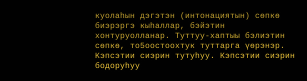куолаһын дэгэтэн (интонациятын) сѳпкѳ биэрэргэ кыһаллар, бэйэтин хонтуруолланар. Туттуу-хаптыы бэлиэтин сѳпкѳ, то5оостоохтук туттарга үѳрэнэр. Кэпсэтии сиэрин тутуһуу. Кэпсэтии сиэрин бодоруһуу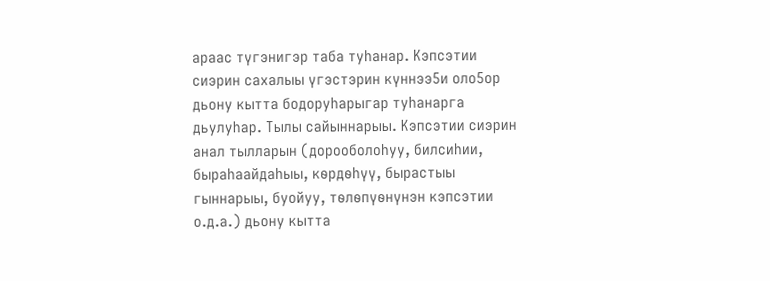араас түгэнигэр таба туһанар. Кэпсэтии сиэрин сахалыы үгэстэрин күннээ5и оло5ор дьону кытта бодоруһарыгар туһанарга дьулуһар. Тылы сайыннарыы. Кэпсэтии сиэрин анал тылларын (дорооболоһуу, билсиһии, быраһаайдаһыы, кѳрдѳһүү, бырастыы гыннарыы, буойуу, тѳлѳпүѳнүнэн кэпсэтии о.д.а.) дьону кытта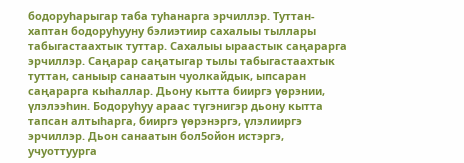бодоруһарыгар таба туһанарга эрчиллэр. Туттан-хаптан бодоруһууну бэлиэтиир сахалыы тыллары табыгастаахтык туттар. Сахалыы ыраастык саңарарга эрчиллэр. Саңарар саңатыгар тылы табыгастаахтык туттан, саныыр санаатын чуолкайдык, ыпсаран саңарарга кыһаллар. Дьону кытта бииргэ үѳрэнии, үлэлээһин. Бодоруһуу араас түгэнигэр дьону кытта тапсан алтыһарга, бииргэ үѳрэнэргэ, үлэлииргэ эрчиллэр. Дьон санаатын бол5ойон истэргэ, учуоттуурга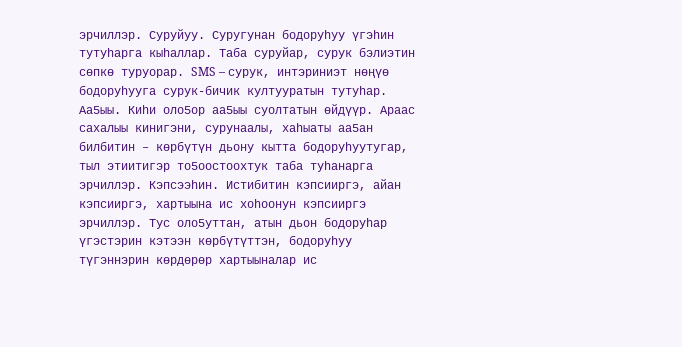эрчиллэр. Суруйуу. Суругунан бодоруһуу үгэһин тутуһарга кыһаллар. Таба суруйар, сурук бэлиэтин сѳпкѳ туруорар. SMS – сурук, интэриниэт нѳңүѳ бодоруһууга сурук-бичик култууратын тутуһар. Аа5ыы. Киһи оло5ор аа5ыы суолтатын ѳйдүүр. Араас сахалыы кинигэни, сурунаалы, хаһыаты аа5ан билбитин – кѳрбүтүн дьону кытта бодоруһуутугар, тыл этиитигэр то5оостоохтук таба туһанарга эрчиллэр. Кэпсээһин. Истибитин кэпсииргэ, айан кэпсииргэ, хартыына ис хоһоонун кэпсииргэ эрчиллэр. Тус оло5уттан, атын дьон бодоруһар үгэстэрин кэтээн кѳрбүтүттэн, бодоруһуу түгэннэрин кѳрдѳрѳр хартыыналар ис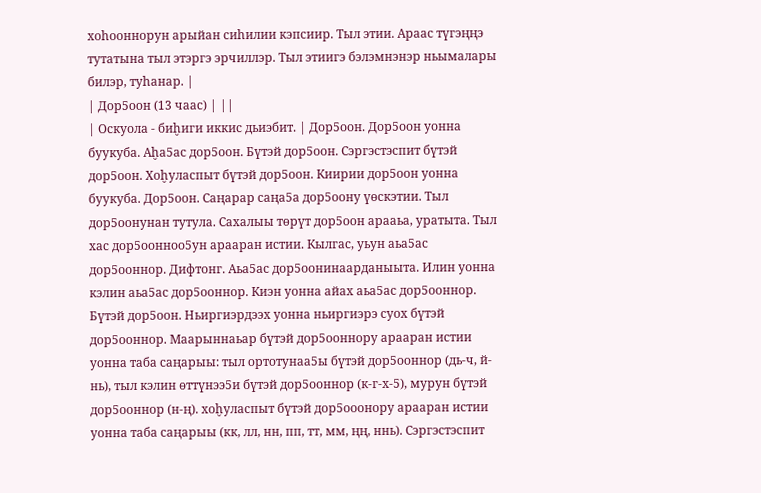хоһооннорун арыйан сиһилии кэпсиир. Тыл этии. Араас түгэңңэ тутатына тыл этэргэ эрчиллэр. Тыл этиигэ бэлэмнэнэр ньымалары билэр, туһанар. |
| Дор5оон (13 чаас) | ||
| Оскуола - биḫиги иккис дьиэбит. | Дор5оон. Дор5оон уонна буукуба. Аḫа5ас дор5оон. Бүтэй дор5оон. Сэргэстэспит бүтэй дор5оон. Хоḫуласпыт бүтэй дор5оон. Киирии дор5оон уонна буукуба. Дор5оон. Саңарар саңа5а дор5оону үѳскэтии. Тыл дор5оонунан тутула. Сахалыы тѳрүт дор5оон арааьа, уратыта. Тыл хас дор5оонноо5ун арааран истии. Кылгас, уьун аьа5ас дор5ооннор. Дифтонг. Аьа5ас дор5оонинаарданыыта. Илин уонна кэлин аьа5ас дор5ооннор. Киэн уонна айах аьа5ас дор5ооннор. Бүтэй дор5оон. Ньиргиэрдээх уонна ньиргиэрэ суох бүтэй дор5ооннор. Маарыннаьар бүтэй дор5ооннору арааран истии уонна таба саңарыы: тыл ортотунаа5ы бүтэй дор5ооннор (дь-ч, й-нь), тыл кэлин ѳттүнээ5и бүтэй дор5ооннор (к-г-х-5), мурун бүтэй дор5ооннор (н-ң). хоḫуласпыт бүтэй дор5ооонору арааран истии уонна таба саңарыы (кк, лл, нн, пп, тт, мм, ңң, ннь). Сэргэстэспит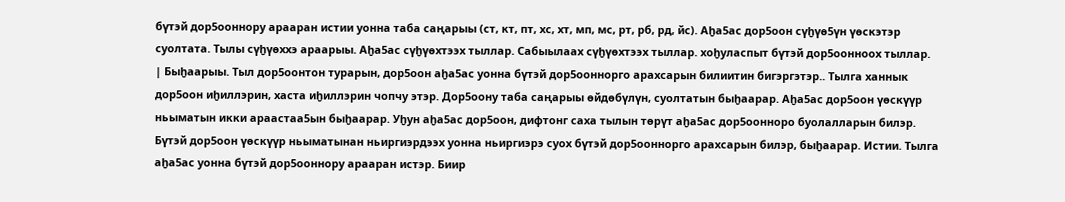бүтэй дор5ооннору арааран истии уонна таба саңарыы (ст, кт, пт, хс, хт, мп, мс, рт, рб, рд, йс). Аḫа5ас дор5оон сүḫүѳ5үн үѳскэтэр суолтата. Тылы сүḫүѳххэ араарыы. Аḫа5ас сүḫүѳхтээх тыллар. Сабыылаах сүḫүѳхтээх тыллар. хоḫуласпыт бүтэй дор5оонноох тыллар.
| Быḫаарыы. Тыл дор5оонтон турарын, дор5оон аḫа5ас уонна бүтэй дор5ооннорго арахсарын билиитин бигэргэтэр.. Тылга ханнык дор5оон иḫиллэрин, хаста иḫиллэрин чопчу этэр. Дор5оону таба саңарыы ѳйдѳбүлүн, суолтатын быḫаарар. Аḫа5ас дор5оон үѳскүүр ньыматын икки араастаа5ын быḫаарар. Уḫун аḫа5ас дор5оон, дифтонг саха тылын тѳрүт аḫа5ас дор5оонноро буолалларын билэр. Бүтэй дор5оон үѳскүүр ньыматынан ньиргиэрдээх уонна ньиргиэрэ суох бүтэй дор5ооннорго арахсарын билэр, быḫаарар. Истии. Тылга аḫа5ас уонна бүтэй дор5ооннору арааран истэр. Биир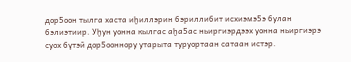дор5оон тылга хаста иḫиллэрин бэриллибит исхиэмэ5э булан бэлиэтиир. Уḫун уонна кылгас аḫа5ас ньиргиэрдээх уонна ньиргиэрэ суох бүтэй дор5ооннору утарыта туруортаан сатаан истэр.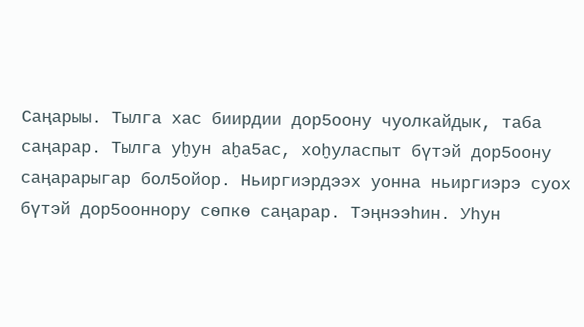Саңарыы. Тылга хас биирдии дор5оону чуолкайдык, таба саңарар. Тылга уḫун аḫа5ас, хоḫуласпыт бүтэй дор5оону саңарарыгар бол5ойор. Ньиргиэрдээх уонна ньиргиэрэ суох бүтэй дор5ооннору сѳпкѳ саңарар. Тэңнээһин. Уһун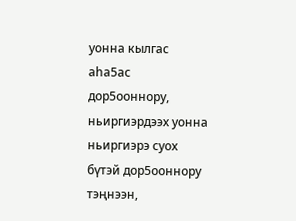уонна кылгас аһа5ас дор5ооннору, ньиргиэрдээх уонна ньиргиэрэ суох бүтэй дор5ооннору тэңнээн,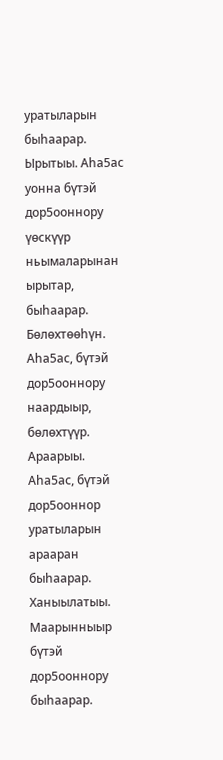уратыларын быһаарар. Ырытыы. Аһа5ас уонна бүтэй дор5ооннору үѳскүүр ньымаларынан ырытар, быһаарар. Бѳлѳхтѳѳһүн. Аһа5ас, бүтэй дор5ооннору наардыыр, бѳлѳхтүүр. Араарыы. Аһа5ас, бүтэй дор5ооннор уратыларын арааран быһаарар. Ханыылатыы. Маарынныыр бүтэй дор5ооннору быһаарар.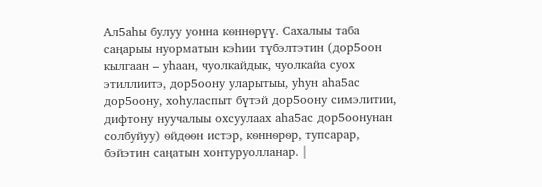Ал5аһы булуу уонна кѳннѳрүү. Сахалыы таба саңарыы нуорматын кэһии түбэлтэтин (дор5оон кылгаан – уһаан, чуолкайдык, чуолкайа суох этиллиитэ, дор5оону уларытыы, уһун аһа5ас дор5оону, хоһуласпыт бүтэй дор5оону симэлитии, дифтону нуучалыы охсуулаах аһа5ас дор5оонунан солбуйуу) ѳйдѳѳн истэр, кѳннѳрѳр, тупсарар, бэйэтин саңатын хонтуруолланар. |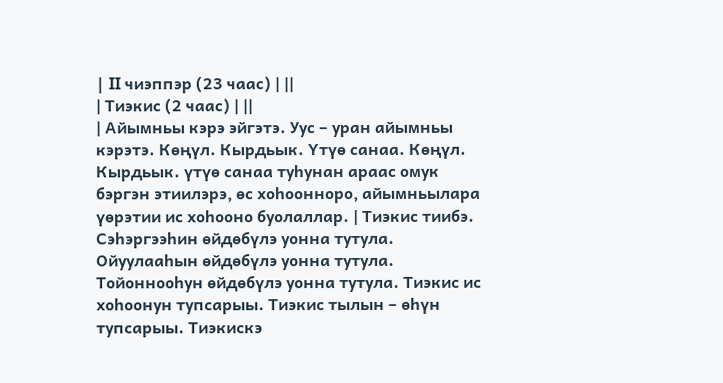| II чиэппэр (23 чаас) | ||
| Тиэкис (2 чаас) | ||
| Айымньы кэрэ эйгэтэ. Уус – уран айымньы кэрэтэ. Кѳңүл. Кырдьык. Үтүѳ санаа. Кѳңүл. Кырдьык. үтүѳ санаа туһунан араас омук бэргэн этиилэрэ, ѳс хоһоонноро, айымньылара үѳрэтии ис хоһооно буолаллар. | Тиэкис тиибэ. Сэһэргээһин ѳйдѳбүлэ уонна тутула. Ойуулааһын ѳйдѳбүлэ уонна тутула. Тойоннооһун ѳйдѳбүлэ уонна тутула. Тиэкис ис хоһоонун тупсарыы. Тиэкис тылын – ѳһүн тупсарыы. Тиэкискэ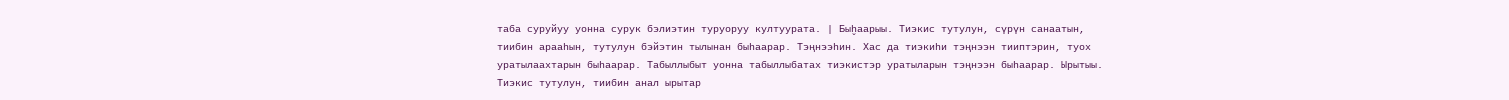таба суруйуу уонна сурук бэлиэтин туруоруу култуурата. | Быḫаарыы. Тиэкис тутулун, сүрүн санаатын, тиибин арааһын, тутулун бэйэтин тылынан быһаарар. Тэңнээһин. Хас да тиэкиһи тэңнээн тииптэрин, туох уратылаахтарын быһаарар. Табыллыбыт уонна табыллыбатах тиэкистэр уратыларын тэңнээн быһаарар. Ырытыы. Тиэкис тутулун, тиибин анал ырытар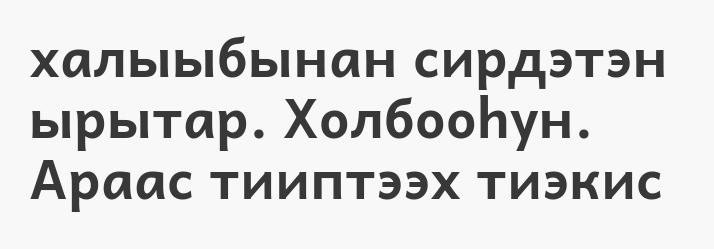халыыбынан сирдэтэн ырытар. Холбооһун. Араас тииптээх тиэкис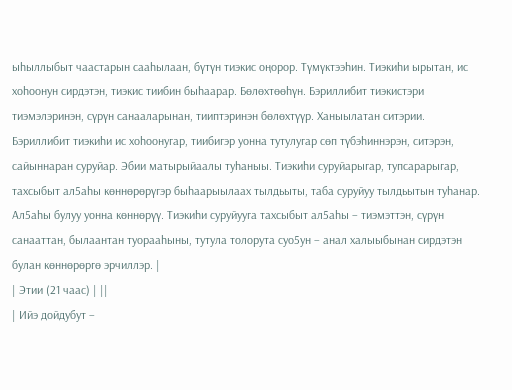ыһыллыбыт чаастарын сааһылаан, бүтүн тиэкис оңорор. Түмүктээһин. Тиэкиһи ырытан, ис хоһоонун сирдэтэн, тиэкис тиибин быһаарар. Бѳлѳхтѳѳһүн. Бэриллибит тиэкистэри тиэмэлэринэн, сүрүн санааларынан, тииптэринэн бѳлѳхтүүр. Ханыылатан ситэрии. Бэриллибит тиэкиһи ис хоһоонугар, тиибигэр уонна тутулугар сѳп түбэһиннэрэн, ситэрэн, сайыннаран суруйар. Эбии матырыйаалы туһаныы. Тиэкиһи суруйарыгар, тупсарарыгар, тахсыбыт ал5аһы кѳннѳрѳрүгэр быһаарыылаах тылдьыты, таба суруйуу тылдьытын туһанар. Ал5аһы булуу уонна кѳннѳрүү. Тиэкиһи суруйууга тахсыбыт ал5аһы – тиэмэттэн, сүрүн санааттан, былаантан туорааһыны, тутула толорута суо5ун – анал халыыбынан сирдэтэн булан кѳннѳрѳргѳ эрчиллэр. |
| Этии (21 чаас) | ||
| Ийэ дойдубут –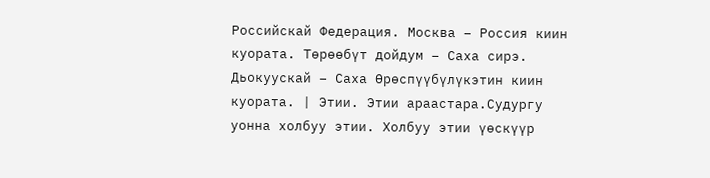Российскай Федерация. Москва – Россия киин куората. Тѳрѳѳбүт дойдум – Саха сирэ. Дьокуускай – Саха Өрѳспүүбүлүкэтин киин куората. | Этии. Этии араастара.Судургу уонна холбуу этии. Холбуу этии үѳскүүр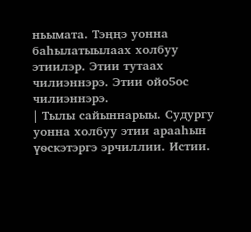ньымата. Тэңңэ уонна баһылатыылаах холбуу этиилэр. Этии тутаах чилиэннэрэ. Этии ойо5ос чилиэннэрэ.
| Тылы сайыннарыы. Судургу уонна холбуу этии арааһын үѳскэтэргэ эрчиллии. Истии.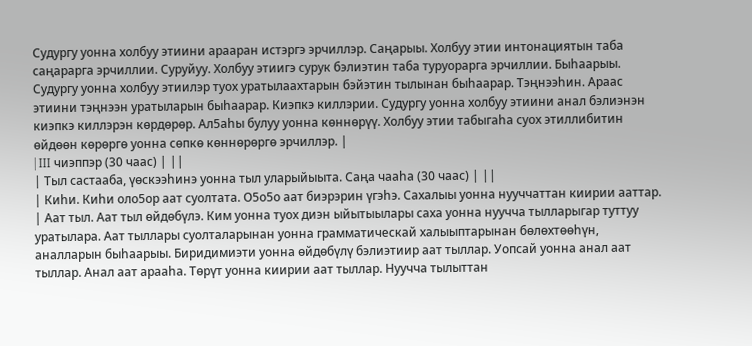Судургу уонна холбуу этиини арааран истэргэ эрчиллэр. Саңарыы. Холбуу этии интонациятын таба саңарарга эрчиллии. Суруйуу. Холбуу этиигэ сурук бэлиэтин таба туруорарга эрчиллии. Быһаарыы. Судургу уонна холбуу этиилэр туох уратылаахтарын бэйэтин тылынан быһаарар. Тэңнээһин. Араас этиини тэңнээн уратыларын быһаарар. Киэпкэ киллэрии. Судургу уонна холбуу этиини анал бэлиэнэн киэпкэ киллэрэн кѳрдѳрѳр. Ал5аһы булуу уонна кѳннѳрүү. Холбуу этии табыгаһа суох этиллибитин ѳйдѳѳн кѳрѳргѳ уонна сѳпкѳ кѳннѳрѳргѳ эрчиллэр. |
| III чиэппэр (30 чаас) | ||
| Тыл састааба, үѳскээһинэ уонна тыл уларыйыыта. Саңа чааһа (30 чаас) | ||
| Киһи. Киһи оло5ор аат суолтата. О5о5о аат биэрэрин үгэһэ. Сахалыы уонна нууччаттан киирии ааттар.
| Аат тыл. Аат тыл ѳйдѳбүлэ. Ким уонна туох диэн ыйытыылары саха уонна нуучча тылларыгар туттуу уратылара. Аат тыллары суолталарынан уонна грамматическай халыыптарынан бѳлѳхтѳѳһүн, аналларын быһаарыы. Биридимиэти уонна ѳйдѳбүлү бэлиэтиир аат тыллар. Уопсай уонна анал аат тыллар. Анал аат арааһа. Тѳрүт уонна киирии аат тыллар. Нуучча тылыттан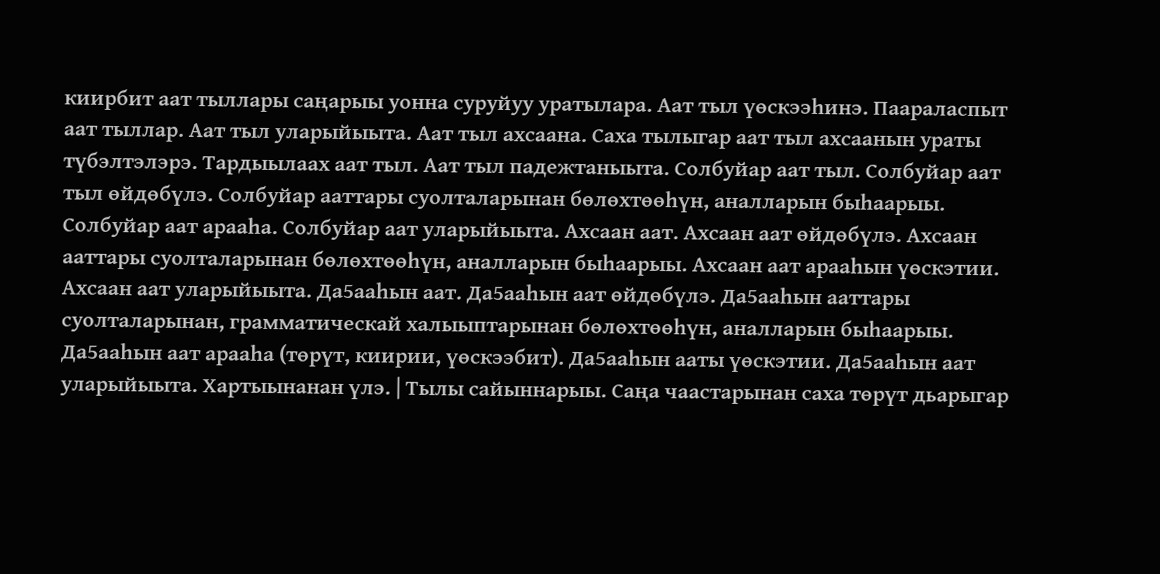киирбит аат тыллары саңарыы уонна суруйуу уратылара. Аат тыл үѳскээһинэ. Паараласпыт аат тыллар. Аат тыл уларыйыыта. Аат тыл ахсаана. Саха тылыгар аат тыл ахсаанын ураты түбэлтэлэрэ. Тардыылаах аат тыл. Аат тыл падежтаныыта. Солбуйар аат тыл. Солбуйар аат тыл ѳйдѳбүлэ. Солбуйар ааттары суолталарынан бѳлѳхтѳѳһүн, аналларын быһаарыы. Солбуйар аат арааһа. Солбуйар аат уларыйыыта. Ахсаан аат. Ахсаан аат ѳйдѳбүлэ. Ахсаан ааттары суолталарынан бѳлѳхтѳѳһүн, аналларын быһаарыы. Ахсаан аат арааһын үѳскэтии. Ахсаан аат уларыйыыта. Да5ааһын аат. Да5ааһын аат ѳйдѳбүлэ. Да5ааһын ааттары суолталарынан, грамматическай халыыптарынан бѳлѳхтѳѳһүн, аналларын быһаарыы. Да5ааһын аат арааһа (тѳрүт, киирии, үѳскээбит). Да5ааһын ааты үѳскэтии. Да5ааһын аат уларыйыыта. Хартыынанан үлэ. | Тылы сайыннарыы. Саңа чаастарынан саха тѳрүт дьарыгар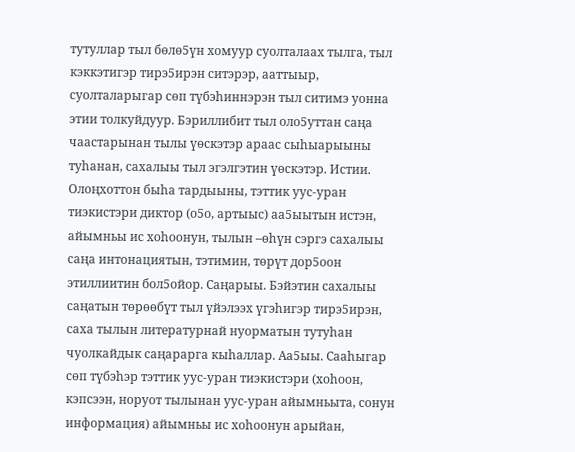тутуллар тыл бѳлѳ5үн хомуур суолталаах тылга, тыл кэккэтигэр тирэ5ирэн ситэрэр, ааттыыр, суолталарыгар сѳп түбэһиннэрэн тыл ситимэ уонна этии толкуйдуур. Бэриллибит тыл оло5уттан саңа чаастарынан тылы үѳскэтэр араас сыһыарыыны туһанан, сахалыы тыл эгэлгэтин үѳскэтэр. Истии. Олоңхоттон быһа тардыыны, тэттик уус-уран тиэкистэри диктор (о5о, артыыс) аа5ыытын истэн, айымньы ис хоһоонун, тылын –ѳһүн сэргэ сахалыы саңа интонациятын, тэтимин, тѳрүт дор5оон этиллиитин бол5ойор. Саңарыы. Бэйэтин сахалыы саңатын тѳрѳѳбүт тыл үйэлээх үгэһигэр тирэ5ирэн, саха тылын литературнай нуорматын тутуһан чуолкайдык саңарарга кыһаллар. Аа5ыы. Сааһыгар сѳп түбэһэр тэттик уус-уран тиэкистэри (хоһоон, кэпсээн, норуот тылынан уус-уран айымньыта, сонун информация) айымньы ис хоһоонун арыйан,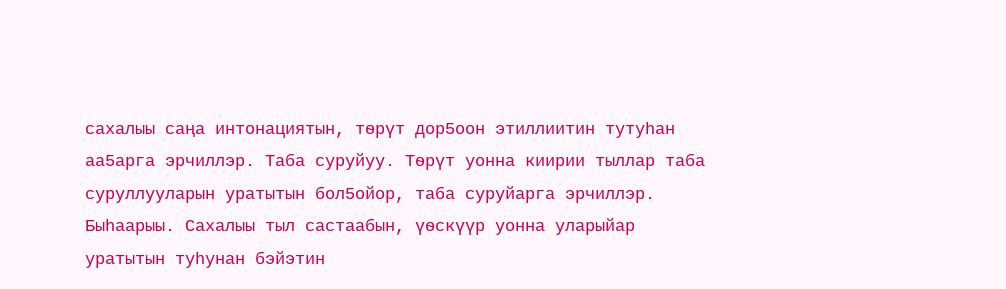сахалыы саңа интонациятын, тѳрүт дор5оон этиллиитин тутуһан аа5арга эрчиллэр. Таба суруйуу. Тѳрүт уонна киирии тыллар таба суруллууларын уратытын бол5ойор, таба суруйарга эрчиллэр. Быһаарыы. Сахалыы тыл састаабын, үѳскүүр уонна уларыйар уратытын туһунан бэйэтин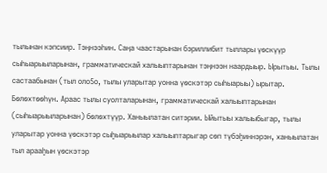тылынан кэпсиир. Тэңнээһин. Саңа чаастарынан бэриллибит тыллары үѳскүүр сыһыарыыларынан, грамматическай халыыптарынан тэңнээн наардыыр. Ырытыы. Тылы састаабынан (тыл оло5о, тылы уларытар уонна үѳскэтэр сыһыарыы) ырытар. Бѳлѳхтѳѳһүн. Араас тылы суолталарынан, грамматическай халыыптарынан (сыһыарыыларынан) бѳлѳхтүүр. Ханыылатан ситэрии. Ыйытыы халыыбыгар, тылы уларытар уонна үѳскэтэр сыḫыарыылар халыыптарыгар сѳп түбэḫиннэрэн, ханыылатан тыл арааḫын үѳскэтэр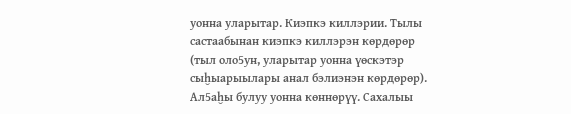уонна уларытар. Киэпкэ киллэрии. Тылы састаабынан киэпкэ киллэрэн кѳрдѳрѳр (тыл оло5ун, уларытар уонна үѳскэтэр сыḫыарыылары анал бэлиэнэн кѳрдѳрѳр). Ал5аḫы булуу уонна кѳннѳрүү. Сахалыы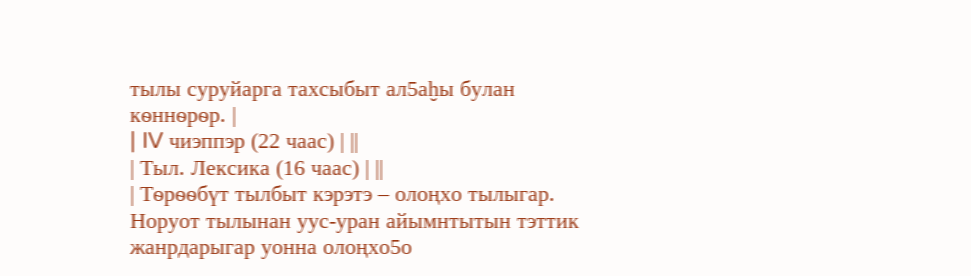тылы суруйарга тахсыбыт ал5аḫы булан кѳннѳрѳр. |
| IV чиэппэр (22 чаас) | ||
| Тыл. Лексика (16 чаас) | ||
| Тѳрѳѳбүт тылбыт кэрэтэ – олоңхо тылыгар. Норуот тылынан уус-уран айымнтытын тэттик жанрдарыгар уонна олоңхо5о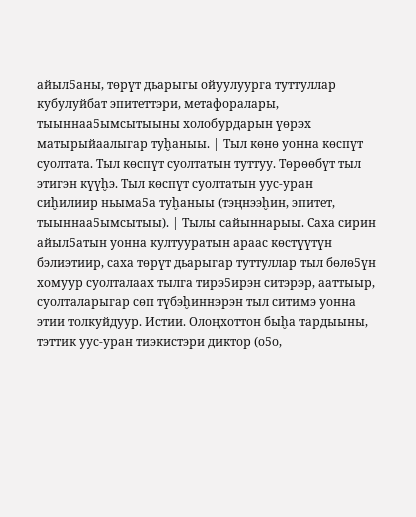айыл5аны, тѳрүт дьарыгы ойуулуурга туттуллар кубулуйбат эпитеттэри, метафоралары, тыыннаа5ымсытыыны холобурдарын үѳрэх матырыйаалыгар туḫаныы. | Тыл кѳнѳ уонна кѳспүт суолтата. Тыл кѳспүт суолтатын туттуу. Тѳрѳѳбүт тыл этигэн күүḫэ. Тыл кѳспүт суолтатын уус-уран сиḫилиир ньыма5а туḫаныы (тэңнээḫин, эпитет, тыыннаа5ымсытыы). | Тылы сайыннарыы. Саха сирин айыл5атын уонна култууратын араас кѳстүүтүн бэлиэтиир, саха тѳрүт дьарыгар туттуллар тыл бѳлѳ5үн хомуур суолталаах тылга тирэ5ирэн ситэрэр, ааттыыр, суолталарыгар сѳп түбэḫиннэрэн тыл ситимэ уонна этии толкуйдуур. Истии. Олоңхоттон быḫа тардыыны, тэттик уус-уран тиэкистэри диктор (о5о,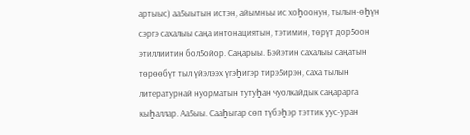артыыс) аа5ыытын истэн, айымньы ис хоḫоонун, тылын-ѳḫүн сэргэ сахалыы саңа интонациятын, тэтимин, тѳрүт дор5оон этиллиитин бол5ойор. Саңарыы. Бэйэтин сахалыы саңатын тѳрѳѳбүт тыл үйэлээх үгэḫигэр тирэ5ирэн, саха тылын литературнай нуорматын тутуḫан чуолкайдык саңарарга кыḫаллар. Аа5ыы. Сааḫыгар сѳп түбэḫэр тэттик уус-уран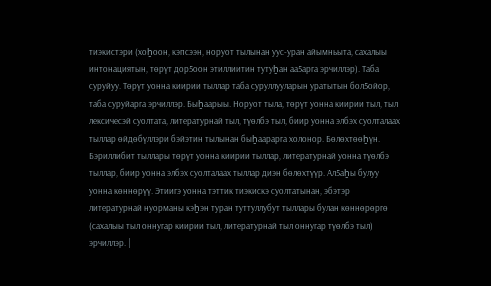тиэкистэри (хоḫоон, кэпсээн, норуот тылынан уус-уран айымньыта, сахалыы интонациятын, тѳрүт дор5оон этиллиитин тутуḫан аа5арга эрчиллэр). Таба суруйуу. Тѳрүт уонна киирии тыллар таба суруллууларын уратытын бол5ойор, таба суруйарга эрчиллэр. Быḫаарыы. Норуот тыла, тѳрүт уонна киирии тыл, тыл лексичесэй суолтата, литературнай тыл, түѳлбэ тыл, биир уонна элбэх суолталаах тыллар ѳйдѳбүллэри бэйэтин тылынан быḫаарарга холонор. Бѳлѳхтѳѳḫүн. Бэриллибит тыллары тѳрүт уонна киирии тыллар, литературнай уонна түѳлбэ тыллар, биир уонна элбэх суолталаах тыллар диэн бѳлѳхтүүр. Ал5аḫы булуу уонна кѳннѳрүү. Этиигэ уонна тэттик тиэкискэ суолтатынан, эбэтэр литературнай нуорманы кэḫэн туран туттуллубут тыллары булан кѳннѳрѳргѳ (сахалыы тыл оннугар киирии тыл, литературнай тыл оннугар түѳлбэ тыл) эрчиллэр. |